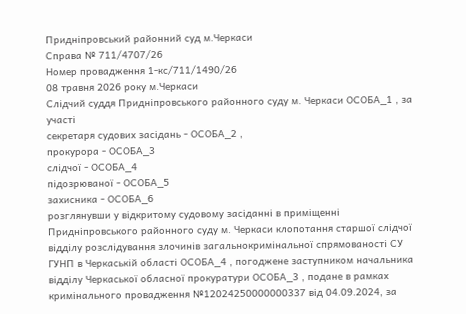Придніпровський районний суд м.Черкаси
Справа № 711/4707/26
Номер провадження 1-кс/711/1490/26
08 травня 2026 року м.Черкаси
Слідчий суддя Придніпровського районного суду м. Черкаси ОСОБА_1 , за участі
секретаря судових засідань - ОСОБА_2 ,
прокурора - ОСОБА_3
слідчої - ОСОБА_4
підозрюваної - ОСОБА_5
захисника - ОСОБА_6
розглянувши у відкритому судовому засіданні в приміщенні Придніпровського районного суду м. Черкаси клопотання старшої слідчої відділу розслідування злочинів загальнокримінальної спрямованості СУ ГУНП в Черкаській області ОСОБА_4 , погоджене заступником начальника відділу Черкаської обласної прокуратури ОСОБА_3 , подане в рамках кримінального провадження №12024250000000337 від 04.09.2024, за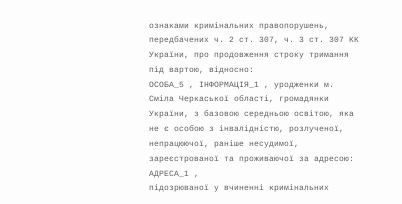ознаками кримінальних правопорушень, передбачених ч. 2 ст. 307, ч. 3 ст. 307 КК України, про продовження строку тримання під вартою, відносно:
ОСОБА_5 , ІНФОРМАЦІЯ_1 , уродженки м. Сміла Черкаської області, громадянки України, з базовою середньою освітою, яка не є особою з інвалідністю, розлученої, непрацюючої, раніше несудимої, зареєстрованої та проживаючої за адресою: АДРЕСА_1 ,
підозрюваної у вчиненні кримінальних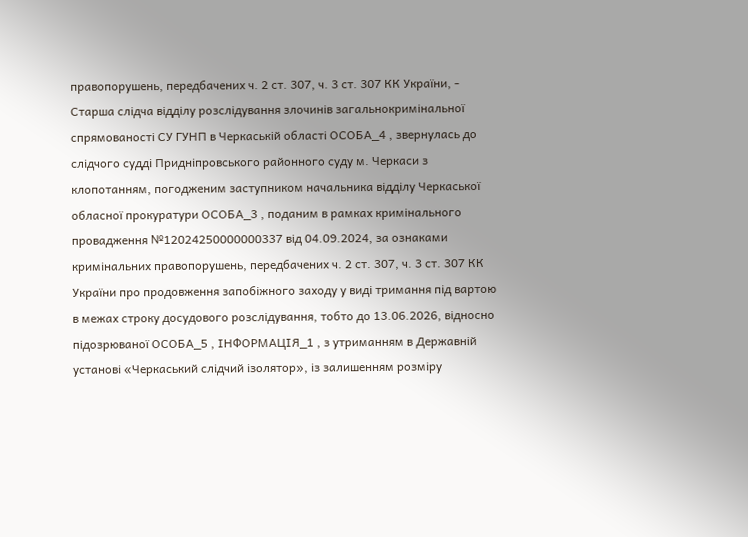правопорушень, передбачених ч. 2 ст. 307, ч. 3 ст. 307 КК України, -
Старша слідча відділу розслідування злочинів загальнокримінальної спрямованості СУ ГУНП в Черкаській області ОСОБА_4 , звернулась до слідчого судді Придніпровського районного суду м. Черкаси з клопотанням, погодженим заступником начальника відділу Черкаської обласної прокуратури ОСОБА_3 , поданим в рамках кримінального провадження №12024250000000337 від 04.09.2024, за ознаками кримінальних правопорушень, передбачених ч. 2 ст. 307, ч. 3 ст. 307 КК України про продовження запобіжного заходу у виді тримання під вартою в межах строку досудового розслідування, тобто до 13.06.2026, відносно підозрюваної ОСОБА_5 , ІНФОРМАЦІЯ_1 , з утриманням в Державній установі «Черкаський слідчий ізолятор», із залишенням розміру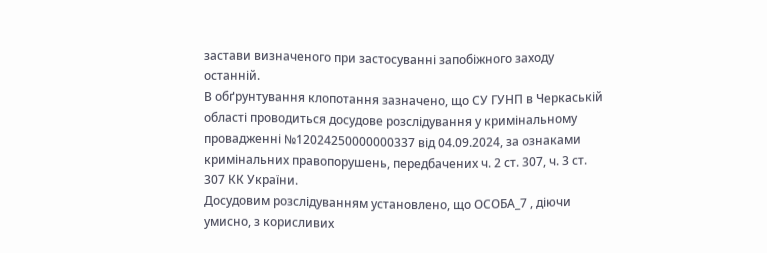застави визначеного при застосуванні запобіжного заходу останній.
В обґрунтування клопотання зазначено, що СУ ГУНП в Черкаській області проводиться досудове розслідування у кримінальному провадженні №12024250000000337 від 04.09.2024, за ознаками кримінальних правопорушень, передбачених ч. 2 ст. 307, ч. 3 ст. 307 КК України.
Досудовим розслідуванням установлено, що ОСОБА_7 , діючи умисно, з корисливих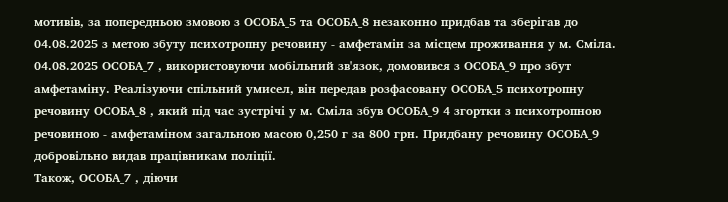мотивів, за попередньою змовою з ОСОБА_5 та ОСОБА_8 незаконно придбав та зберігав до 04.08.2025 з метою збуту психотропну речовину - амфетамін за місцем проживання у м. Сміла.
04.08.2025 ОСОБА_7 , використовуючи мобільний зв'язок, домовився з ОСОБА_9 про збут амфетаміну. Реалізуючи спільний умисел, він передав розфасовану ОСОБА_5 психотропну речовину ОСОБА_8 , який під час зустрічі у м. Сміла збув ОСОБА_9 4 згортки з психотропною речовиною - амфетаміном загальною масою 0,250 г за 800 грн. Придбану речовину ОСОБА_9 добровільно видав працівникам поліції.
Також, ОСОБА_7 , діючи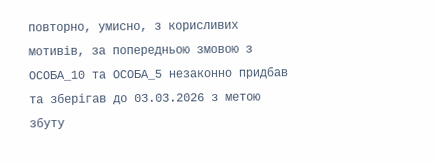повторно, умисно, з корисливих мотивів, за попередньою змовою з ОСОБА_10 та ОСОБА_5 незаконно придбав та зберігав до 03.03.2026 з метою збуту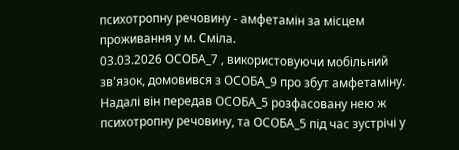психотропну речовину - амфетамін за місцем проживання у м. Сміла.
03.03.2026 ОСОБА_7 , використовуючи мобільний зв'язок, домовився з ОСОБА_9 про збут амфетаміну. Надалі він передав ОСОБА_5 розфасовану нею ж психотропну речовину, та ОСОБА_5 під час зустрічі у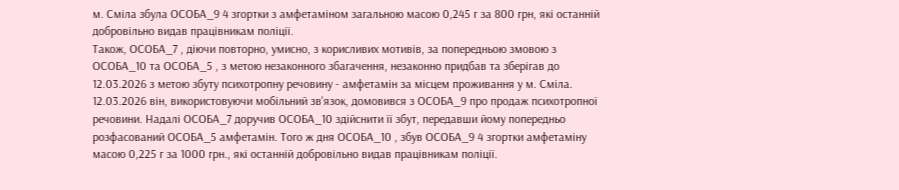м. Сміла збула ОСОБА_9 4 згортки з амфетаміном загальною масою 0,245 г за 800 грн, які останній добровільно видав працівникам поліції.
Також, ОСОБА_7 , діючи повторно, умисно, з корисливих мотивів, за попередньою змовою з ОСОБА_10 та ОСОБА_5 , з метою незаконного збагачення, незаконно придбав та зберігав до 12.03.2026 з метою збуту психотропну речовину - амфетамін за місцем проживання у м. Сміла.
12.03.2026 він, використовуючи мобільний зв'язок, домовився з ОСОБА_9 про продаж психотропної речовини. Надалі ОСОБА_7 доручив ОСОБА_10 здійснити її збут, передавши йому попередньо розфасований ОСОБА_5 амфетамін. Того ж дня ОСОБА_10 , збув ОСОБА_9 4 згортки амфетаміну масою 0,225 г за 1000 грн., які останній добровільно видав працівникам поліції.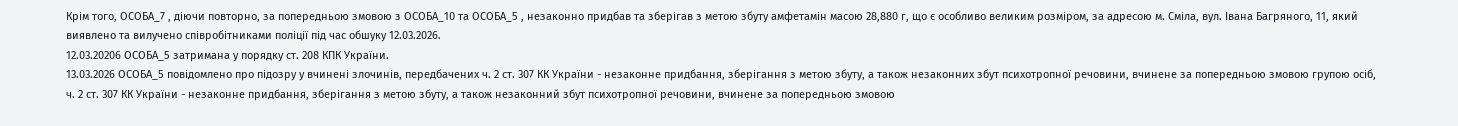Крім того, ОСОБА_7 , діючи повторно, за попередньою змовою з ОСОБА_10 та ОСОБА_5 , незаконно придбав та зберігав з метою збуту амфетамін масою 28,880 г, що є особливо великим розміром, за адресою м. Сміла, вул. Івана Багряного, 11, який виявлено та вилучено співробітниками поліції під час обшуку 12.03.2026.
12.03.20206 ОСОБА_5 затримана у порядку ст. 208 КПК України.
13.03.2026 ОСОБА_5 повідомлено про підозру у вчинені злочинів, передбачених ч. 2 ст. 307 КК України - незаконне придбання, зберігання з метою збуту, а також незаконних збут психотропної речовини, вчинене за попередньою змовою групою осіб, ч. 2 ст. 307 КК України - незаконне придбання, зберігання з метою збуту, а також незаконний збут психотропної речовини, вчинене за попередньою змовою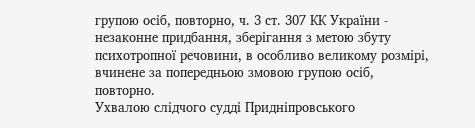групою осіб, повторно, ч. 3 ст. 307 КК України - незаконне придбання, зберігання з метою збуту психотропної речовини, в особливо великому розмірі, вчинене за попередньою змовою групою осіб, повторно.
Ухвалою слідчого судді Придніпровського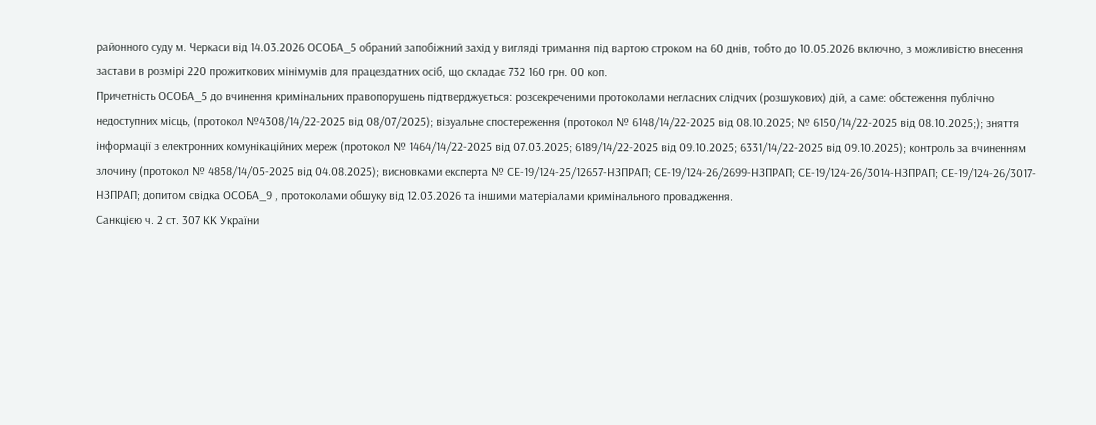районного суду м. Черкаси від 14.03.2026 ОСОБА_5 обраний запобіжний захід у вигляді тримання під вартою строком на 60 днів, тобто до 10.05.2026 включно, з можливістю внесення застави в розмірі 220 прожиткових мінімумів для працездатних осіб, що складає 732 160 грн. 00 коп.
Причетність ОСОБА_5 до вчинення кримінальних правопорушень підтверджується: розсекреченими протоколами негласних слідчих (розшукових) дій, а саме: обстеження публічно недоступних місць, (протокол №4308/14/22-2025 від 08/07/2025); візуальне спостереження (протокол № 6148/14/22-2025 від 08.10.2025; № 6150/14/22-2025 від 08.10.2025;); зняття інформації з електронних комунікаційних мереж (протокол № 1464/14/22-2025 від 07.03.2025; 6189/14/22-2025 від 09.10.2025; 6331/14/22-2025 від 09.10.2025); контроль за вчиненням злочину (протокол № 4858/14/05-2025 від 04.08.2025); висновками експерта № СЕ-19/124-25/12657-НЗПРАП; СЕ-19/124-26/2699-НЗПРАП; СЕ-19/124-26/3014-НЗПРАП; СЕ-19/124-26/3017-НЗПРАП; допитом свідка ОСОБА_9 , протоколами обшуку від 12.03.2026 та іншими матеріалами кримінального провадження.
Санкцією ч. 2 ст. 307 КК України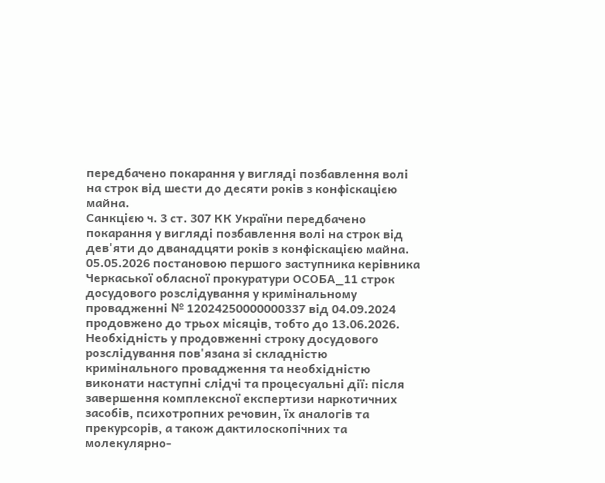передбачено покарання у вигляді позбавлення волі на строк від шести до десяти років з конфіскацією майна.
Санкцією ч. 3 ст. 307 КК України передбачено покарання у вигляді позбавлення волі на строк від дев'яти до дванадцяти років з конфіскацією майна.
05.05.2026 постановою першого заступника керівника Черкаської обласної прокуратури ОСОБА_11 строк досудового розслідування у кримінальному провадженні № 12024250000000337 від 04.09.2024 продовжено до трьох місяців, тобто до 13.06.2026.
Необхідність у продовженні строку досудового розслідування пов'язана зі складністю кримінального провадження та необхідністю виконати наступні слідчі та процесуальні дії: після завершення комплексної експертизи наркотичних засобів, психотропних речовин, їх аналогів та прекурсорів, а також дактилоскопічних та молекулярно-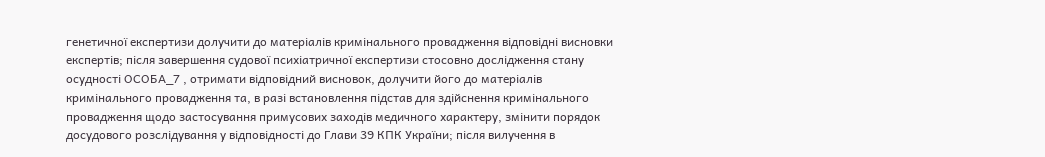генетичної експертизи долучити до матеріалів кримінального провадження відповідні висновки експертів; після завершення судової психіатричної експертизи стосовно дослідження стану осудності ОСОБА_7 , отримати відповідний висновок, долучити його до матеріалів кримінального провадження та, в разі встановлення підстав для здійснення кримінального провадження щодо застосування примусових заходів медичного характеру, змінити порядок досудового розслідування у відповідності до Глави 39 КПК України; після вилучення в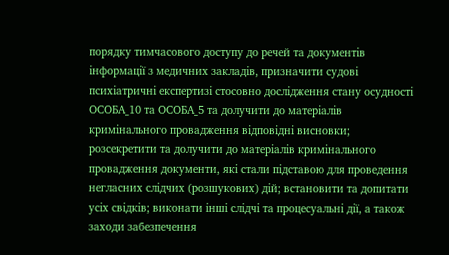порядку тимчасового доступу до речей та документів інформації з медичних закладів, призначити судові психіатричні експертизі стосовно дослідження стану осудності ОСОБА_10 та ОСОБА_5 та долучити до матеріалів кримінального провадження відповідні висновки; розсекретити та долучити до матеріалів кримінального провадження документи, які стали підставою для проведення негласних слідчих (розшукових) дій; встановити та допитати усіх свідків; виконати інші слідчі та процесуальні дії, а також заходи забезпечення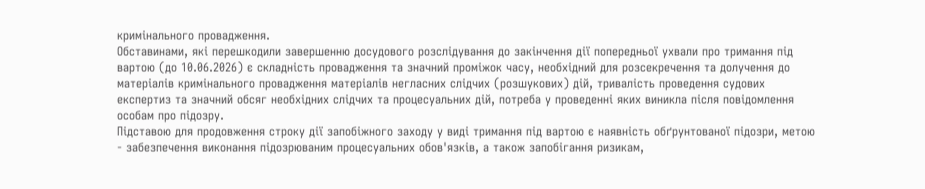кримінального провадження.
Обставинами, які перешкодили завершенню досудового розслідування до закінчення дії попередньої ухвали про тримання під вартою (до 10.06.2026) є складність провадження та значний проміжок часу, необхідний для розсекречення та долучення до матеріалів кримінального провадження матеріалів негласних слідчих (розшукових) дій, тривалість проведення судових експертиз та значний обсяг необхідних слідчих та процесуальних дій, потреба у проведенні яких виникла після повідомлення особам про підозру.
Підставою для продовження строку дії запобіжного заходу у виді тримання під вартою є наявність обґрунтованої підозри, метою - забезпечення виконання підозрюваним процесуальних обов'язків, а також запобігання ризикам,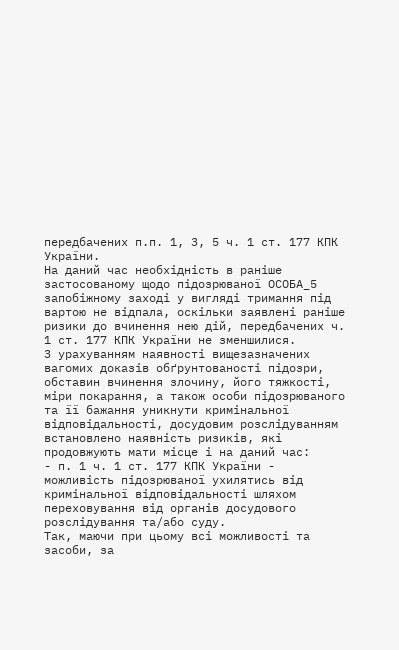передбачених п.п. 1, 3, 5 ч. 1 ст. 177 КПК України.
На даний час необхідність в раніше застосованому щодо підозрюваної ОСОБА_5 запобіжному заході у вигляді тримання під вартою не відпала, оскільки заявлені раніше ризики до вчинення нею дій, передбачених ч. 1 ст. 177 КПК України не зменшилися.
З урахуванням наявності вищезазначених вагомих доказів обґрунтованості підозри, обставин вчинення злочину, його тяжкості, міри покарання, а також особи підозрюваного та її бажання уникнути кримінальної відповідальності, досудовим розслідуванням встановлено наявність ризиків, які продовжують мати місце і на даний час:
- п. 1 ч. 1 ст. 177 КПК України - можливість підозрюваної ухилятись від кримінальної відповідальності шляхом переховування від органів досудового розслідування та/або суду.
Так, маючи при цьому всі можливості та засоби, за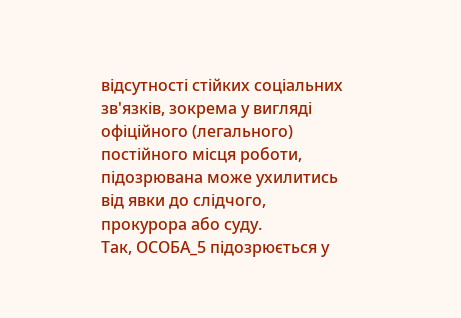відсутності стійких соціальних зв'язків, зокрема у вигляді офіційного (легального) постійного місця роботи, підозрювана може ухилитись від явки до слідчого, прокурора або суду.
Так, ОСОБА_5 підозрюється у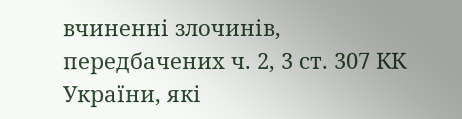вчиненні злочинів, передбачених ч. 2, 3 ст. 307 КК України, які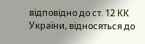відповідно до ст. 12 КК України, відносяться до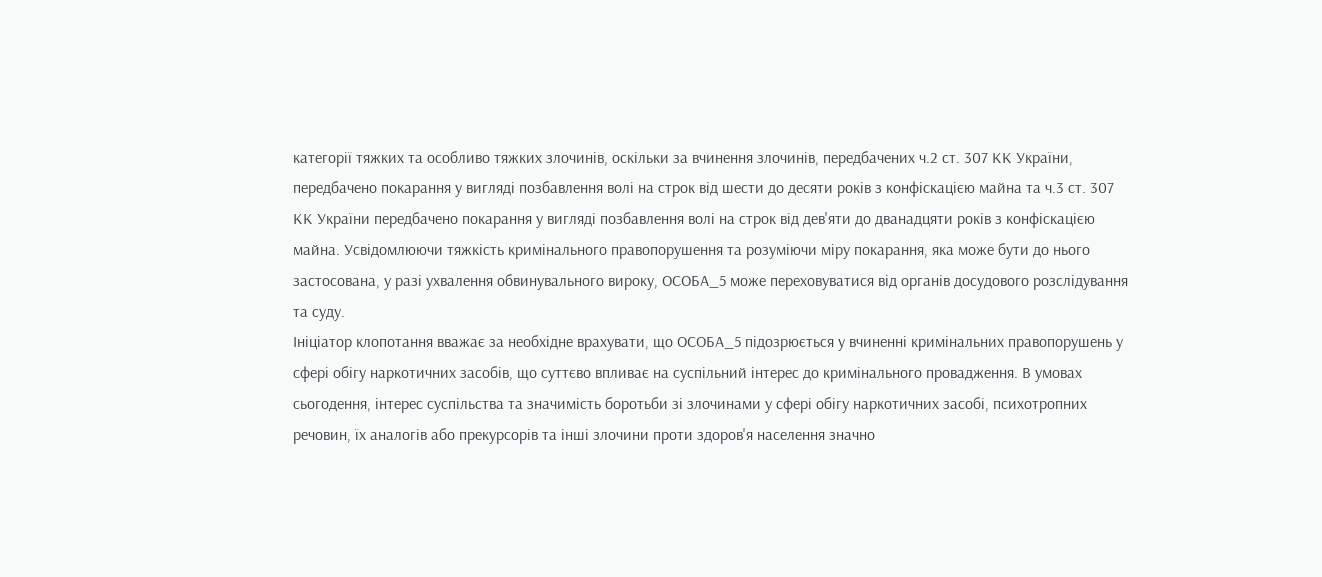категорії тяжких та особливо тяжких злочинів, оскільки за вчинення злочинів, передбачених ч.2 ст. 307 КК України, передбачено покарання у вигляді позбавлення волі на строк від шести до десяти років з конфіскацією майна та ч.3 ст. 307 КК України передбачено покарання у вигляді позбавлення волі на строк від дев'яти до дванадцяти років з конфіскацією майна. Усвідомлюючи тяжкість кримінального правопорушення та розуміючи міру покарання, яка може бути до нього застосована, у разі ухвалення обвинувального вироку, ОСОБА_5 може переховуватися від органів досудового розслідування та суду.
Ініціатор клопотання вважає за необхідне врахувати, що ОСОБА_5 підозрюється у вчиненні кримінальних правопорушень у сфері обігу наркотичних засобів, що суттєво впливає на суспільний інтерес до кримінального провадження. В умовах сьогодення, інтерес суспільства та значимість боротьби зі злочинами у сфері обігу наркотичних засобі, психотропних речовин, їх аналогів або прекурсорів та інші злочини проти здоров'я населення значно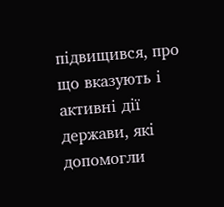підвищився, про що вказують і активні дії держави, які допомогли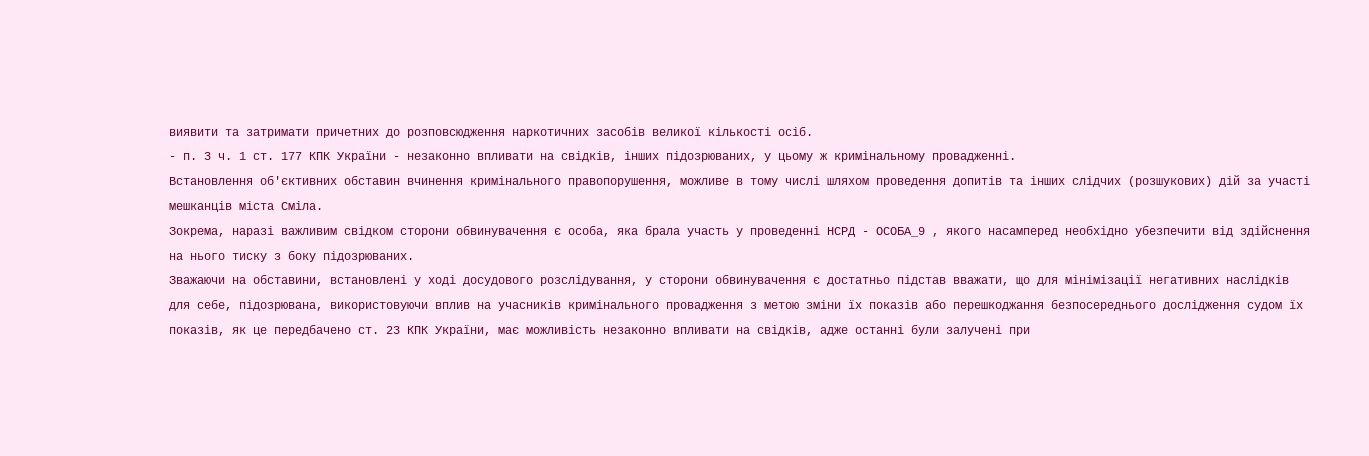виявити та затримати причетних до розповсюдження наркотичних засобів великої кількості осіб.
- п. 3 ч. 1 ст. 177 КПК України - незаконно впливати на свідків, інших підозрюваних, у цьому ж кримінальному провадженні.
Встановлення об'єктивних обставин вчинення кримінального правопорушення, можливе в тому числі шляхом проведення допитів та інших слідчих (розшукових) дій за участі мешканців міста Сміла.
Зокрема, наразі важливим свідком сторони обвинувачення є особа, яка брала участь у проведенні НСРД - ОСОБА_9 , якого насамперед необхідно убезпечити від здійснення на нього тиску з боку підозрюваних.
Зважаючи на обставини, встановлені у ході досудового розслідування, у сторони обвинувачення є достатньо підстав вважати, що для мінімізації негативних наслідків для себе, підозрювана, використовуючи вплив на учасників кримінального провадження з метою зміни їх показів або перешкоджання безпосереднього дослідження судом їх показів, як це передбачено ст. 23 КПК України, має можливість незаконно впливати на свідків, адже останні були залучені при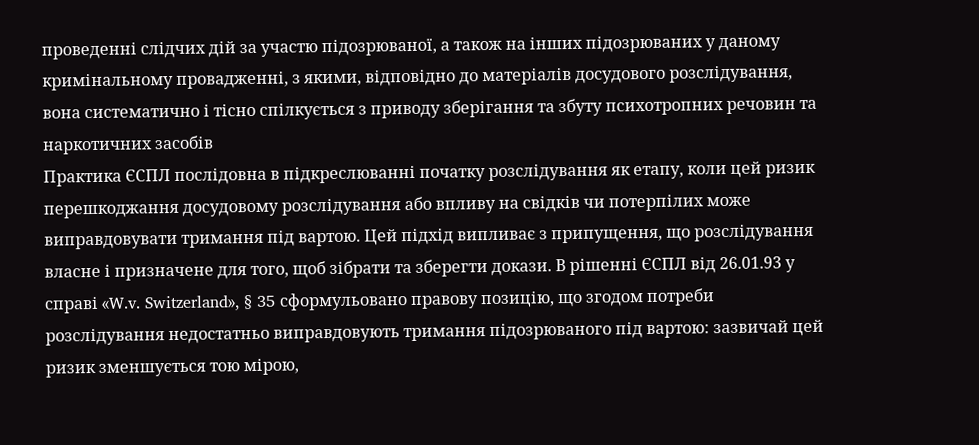проведенні слідчих дій за участю підозрюваної, а також на інших підозрюваних у даному кримінальному провадженні, з якими, відповідно до матеріалів досудового розслідування, вона систематично і тісно спілкується з приводу зберігання та збуту психотропних речовин та наркотичних засобів
Практика ЄСПЛ послідовна в підкреслюванні початку розслідування як етапу, коли цей ризик перешкоджання досудовому розслідування або впливу на свідків чи потерпілих може виправдовувати тримання під вартою. Цей підхід випливає з припущення, що розслідування власне і призначене для того, щоб зібрати та зберегти докази. В рішенні ЄСПЛ від 26.01.93 у справі «W.v. Switzerland», § 35 сформульовано правову позицію, що згодом потреби розслідування недостатньо виправдовують тримання підозрюваного під вартою: зазвичай цей ризик зменшується тою мірою,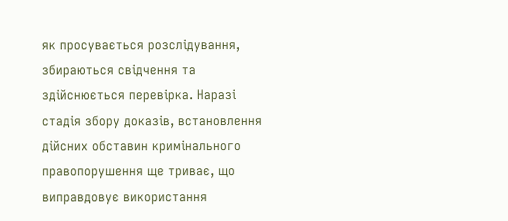як просувається розслідування, збираються свідчення та здійснюється перевірка. Наразі стадія збору доказів, встановлення дійсних обставин кримінального правопорушення ще триває, що виправдовує використання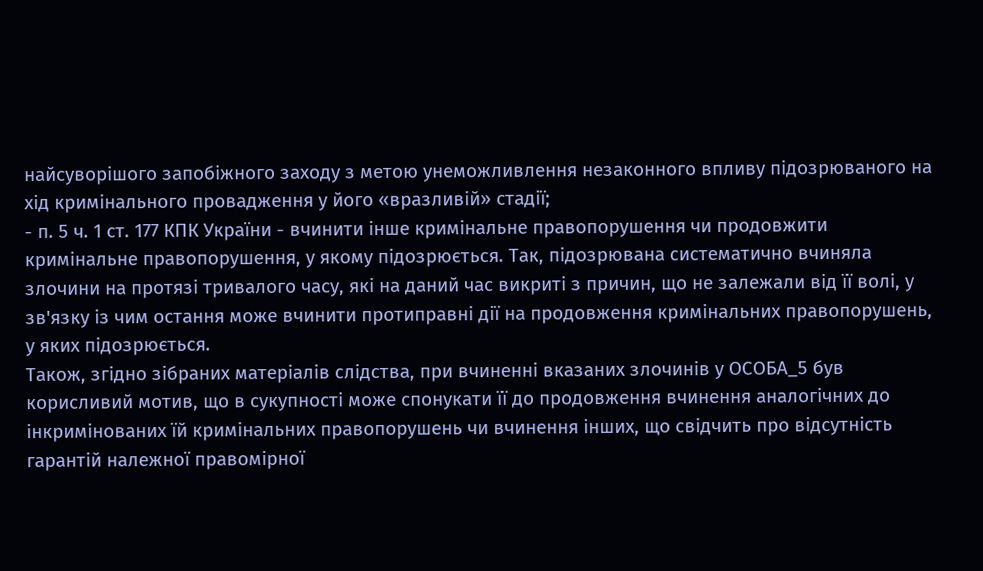найсуворішого запобіжного заходу з метою унеможливлення незаконного впливу підозрюваного на хід кримінального провадження у його «вразливій» стадії;
- п. 5 ч. 1 ст. 177 КПК України - вчинити інше кримінальне правопорушення чи продовжити кримінальне правопорушення, у якому підозрюється. Так, підозрювана систематично вчиняла злочини на протязі тривалого часу, які на даний час викриті з причин, що не залежали від її волі, у зв'язку із чим остання може вчинити протиправні дії на продовження кримінальних правопорушень, у яких підозрюється.
Також, згідно зібраних матеріалів слідства, при вчиненні вказаних злочинів у ОСОБА_5 був корисливий мотив, що в сукупності може спонукати її до продовження вчинення аналогічних до інкримінованих їй кримінальних правопорушень чи вчинення інших, що свідчить про відсутність гарантій належної правомірної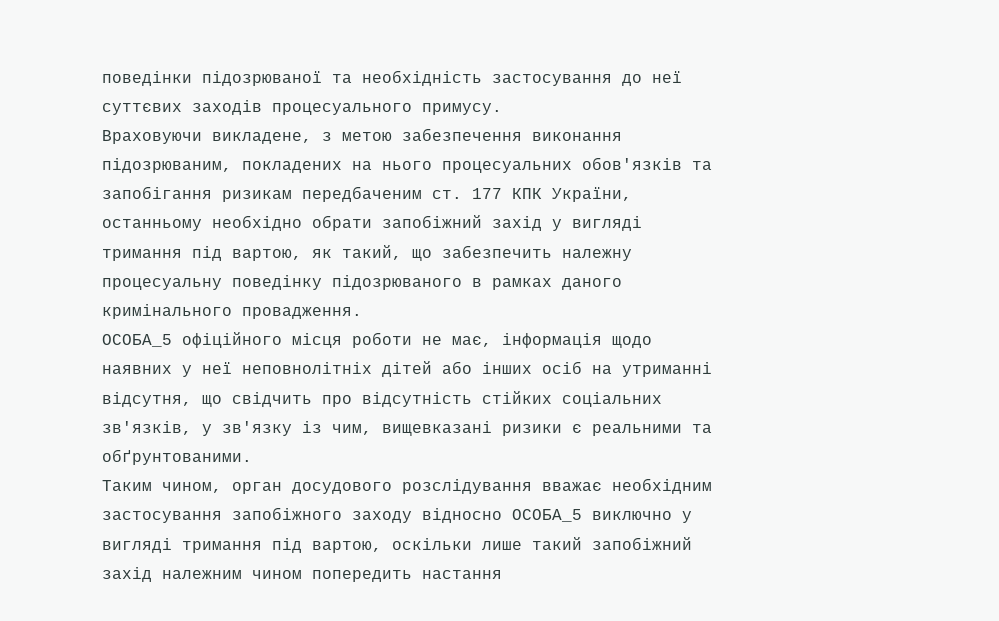поведінки підозрюваної та необхідність застосування до неї суттєвих заходів процесуального примусу.
Враховуючи викладене, з метою забезпечення виконання підозрюваним, покладених на нього процесуальних обов'язків та запобігання ризикам передбаченим ст. 177 КПК України, останньому необхідно обрати запобіжний захід у вигляді тримання під вартою, як такий, що забезпечить належну процесуальну поведінку підозрюваного в рамках даного кримінального провадження.
ОСОБА_5 офіційного місця роботи не має, інформація щодо наявних у неї неповнолітніх дітей або інших осіб на утриманні відсутня, що свідчить про відсутність стійких соціальних зв'язків, у зв'язку із чим, вищевказані ризики є реальними та обґрунтованими.
Таким чином, орган досудового розслідування вважає необхідним застосування запобіжного заходу відносно ОСОБА_5 виключно у вигляді тримання під вартою, оскільки лише такий запобіжний захід належним чином попередить настання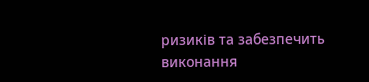ризиків та забезпечить виконання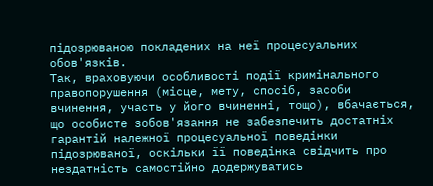підозрюваною покладених на неї процесуальних обов'язків.
Так, враховуючи особливості події кримінального правопорушення (місце, мету, спосіб, засоби вчинення, участь у його вчиненні, тощо), вбачається, що особисте зобов'язання не забезпечить достатніх гарантій належної процесуальної поведінки підозрюваної, оскільки її поведінка свідчить про нездатність самостійно додержуватись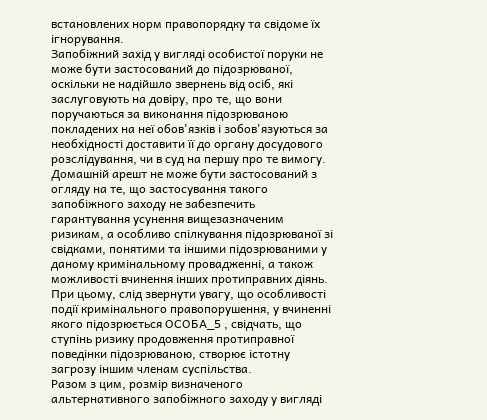встановлених норм правопорядку та свідоме їх ігнорування.
Запобіжний захід у вигляді особистої поруки не може бути застосований до підозрюваної, оскільки не надійшло звернень від осіб, які заслуговують на довіру, про те, що вони поручаються за виконання підозрюваною покладених на неї обов'язків і зобов'язуються за необхідності доставити її до органу досудового розслідування, чи в суд на першу про те вимогу.
Домашній арешт не може бути застосований з огляду на те, що застосування такого запобіжного заходу не забезпечить гарантування усунення вищезазначеним ризикам, а особливо спілкування підозрюваної зі свідками, понятими та іншими підозрюваними у даному кримінальному провадженні, а також можливості вчинення інших протиправних діянь. При цьому, слід звернути увагу, що особливості події кримінального правопорушення, у вчиненні якого підозрюється ОСОБА_5 , свідчать, що ступінь ризику продовження протиправної поведінки підозрюваною, створює істотну загрозу іншим членам суспільства.
Разом з цим, розмір визначеного альтернативного запобіжного заходу у вигляді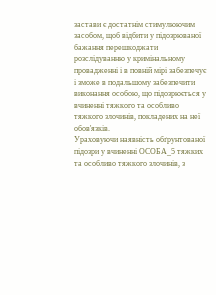застави є достатнім стимулюючим засобом, щоб відбити у підозрюваної бажання перешкоджати розслідуванню у кримінальному провадженні і в повній мірі забезпечує і зможе в подальшому забезпечити виконання особою, що підозрюється у вчиненні тяжкого та особливо тяжкого злочинів, покладених на неї обов'язків.
Ураховуючи наявність обґрунтованої підозри у вчиненні ОСОБА_5 тяжких та особливо тяжкого злочинів, з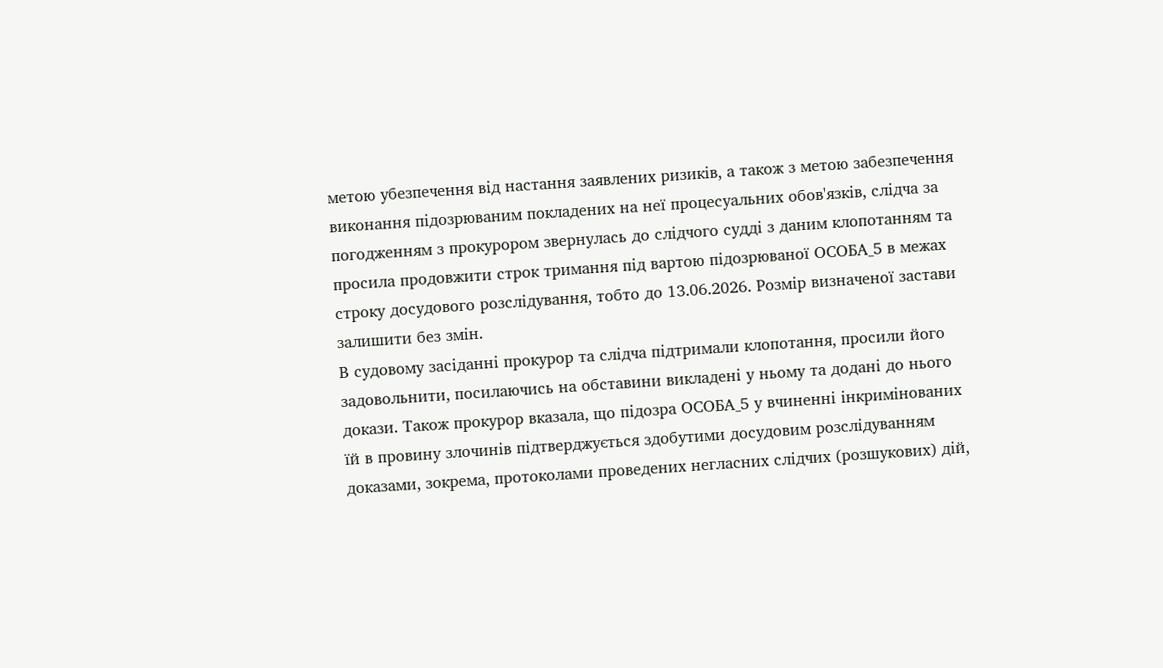метою убезпечення від настання заявлених ризиків, а також з метою забезпечення виконання підозрюваним покладених на неї процесуальних обов'язків, слідча за погодженням з прокурором звернулась до слідчого судді з даним клопотанням та просила продовжити строк тримання під вартою підозрюваної ОСОБА_5 в межах строку досудового розслідування, тобто до 13.06.2026. Розмір визначеної застави залишити без змін.
В судовому засіданні прокурор та слідча підтримали клопотання, просили його задовольнити, посилаючись на обставини викладені у ньому та додані до нього докази. Також прокурор вказала, що підозра ОСОБА_5 у вчиненні інкримінованих їй в провину злочинів підтверджується здобутими досудовим розслідуванням доказами, зокрема, протоколами проведених негласних слідчих (розшукових) дій,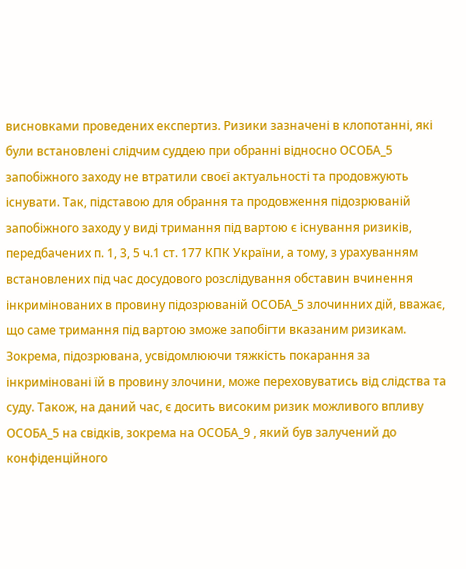висновками проведених експертиз. Ризики зазначені в клопотанні, які були встановлені слідчим суддею при обранні відносно ОСОБА_5 запобіжного заходу не втратили своєї актуальності та продовжують існувати. Так, підставою для обрання та продовження підозрюваній запобіжного заходу у виді тримання під вартою є існування ризиків, передбачених п. 1, 3, 5 ч.1 ст. 177 КПК України, а тому, з урахуванням встановлених під час досудового розслідування обставин вчинення інкримінованих в провину підозрюваній ОСОБА_5 злочинних дій, вважає, що саме тримання під вартою зможе запобігти вказаним ризикам. Зокрема, підозрювана, усвідомлюючи тяжкість покарання за інкриміновані їй в провину злочини, може переховуватись від слідства та суду. Також, на даний час, є досить високим ризик можливого впливу ОСОБА_5 на свідків, зокрема на ОСОБА_9 , який був залучений до конфіденційного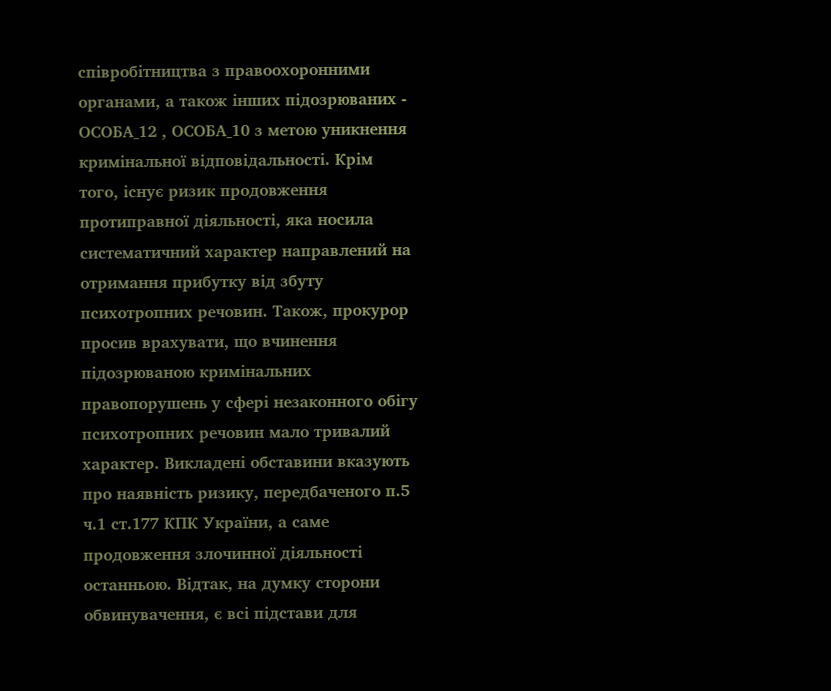співробітництва з правоохоронними органами, а також інших підозрюваних - ОСОБА_12 , ОСОБА_10 з метою уникнення кримінальної відповідальності. Крім того, існує ризик продовження протиправної діяльності, яка носила систематичний характер направлений на отримання прибутку від збуту психотропних речовин. Також, прокурор просив врахувати, що вчинення підозрюваною кримінальних правопорушень у сфері незаконного обігу психотропних речовин мало тривалий характер. Викладені обставини вказують про наявність ризику, передбаченого п.5 ч.1 ст.177 КПК України, а саме продовження злочинної діяльності останньою. Відтак, на думку сторони обвинувачення, є всі підстави для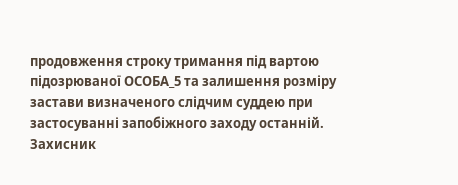продовження строку тримання під вартою підозрюваної ОСОБА_5 та залишення розміру застави визначеного слідчим суддею при застосуванні запобіжного заходу останній.
Захисник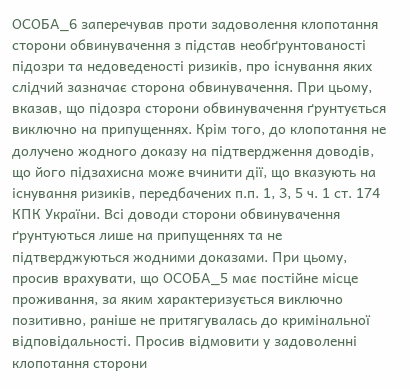ОСОБА_6 заперечував проти задоволення клопотання сторони обвинувачення з підстав необґрунтованості підозри та недоведеності ризиків, про існування яких слідчий зазначає сторона обвинувачення. При цьому, вказав, що підозра сторони обвинувачення ґрунтується виключно на припущеннях. Крім того, до клопотання не долучено жодного доказу на підтвердження доводів, що його підзахисна може вчинити дії, що вказують на існування ризиків, передбачених п.п. 1, 3, 5 ч. 1 ст. 174 КПК України. Всі доводи сторони обвинувачення ґрунтуються лише на припущеннях та не підтверджуються жодними доказами. При цьому, просив врахувати, що ОСОБА_5 має постійне місце проживання, за яким характеризується виключно позитивно, раніше не притягувалась до кримінальної відповідальності. Просив відмовити у задоволенні клопотання сторони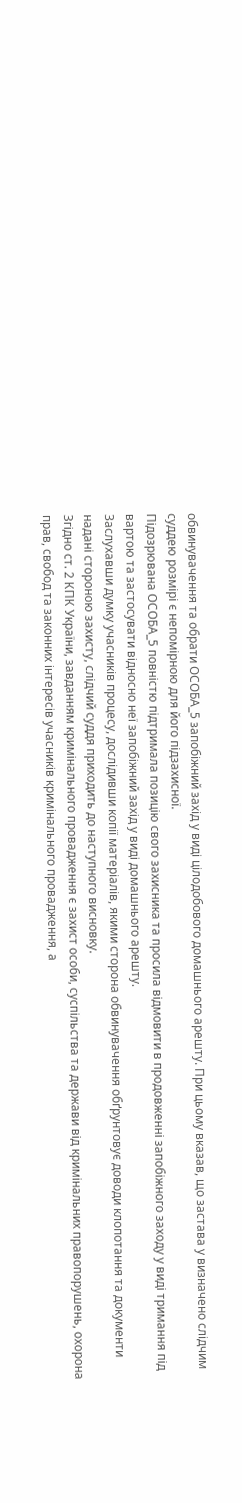обвинувачення та обрати ОСОБА_5 запобіжний захід у виді цілодобового домашнього арешту. При цьому вказав, що застава у визначено слідчим суддею розмірі є непомірною для його підзахисної.
Підозрювана ОСОБА_5 повністю підтримала позицію свого захисника та просила відмовити в продовженні запобіжного заходу у виді тримання під вартою та застосувати відносно неї запобіжний захід у виді домашнього арешту.
Заслухавши думку учасників процесу, дослідивши копії матеріалів, якими сторона обвинувачення обґрунтовує доводи клопотання та документи надані стороною захисту, слідчий суддя приходить до наступного висновку.
Згідно ст. 2 КПК України, завданням кримінального провадження є захист особи, суспільства та держави від кримінальних правопорушень, охорона прав, свобод та законних інтересів учасників кримінального провадження, а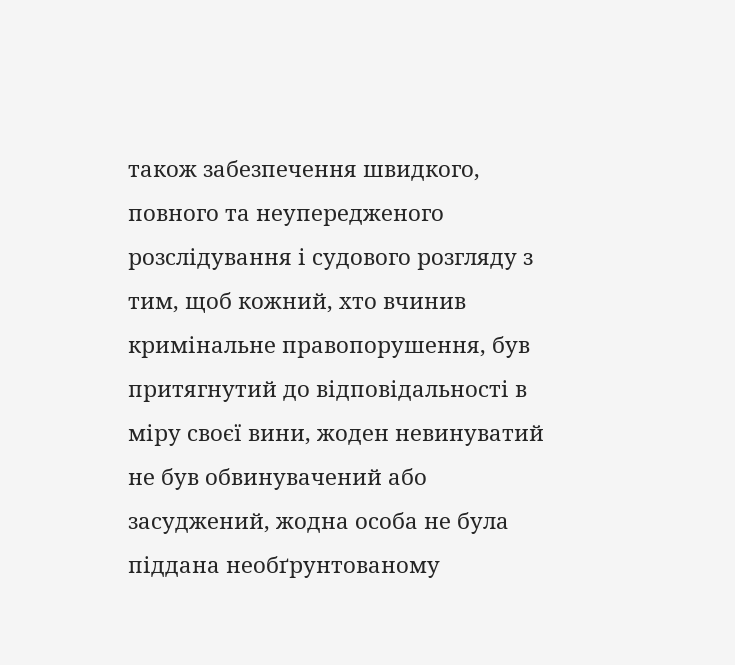також забезпечення швидкого, повного та неупередженого розслідування і судового розгляду з тим, щоб кожний, хто вчинив кримінальне правопорушення, був притягнутий до відповідальності в міру своєї вини, жоден невинуватий не був обвинувачений або засуджений, жодна особа не була піддана необґрунтованому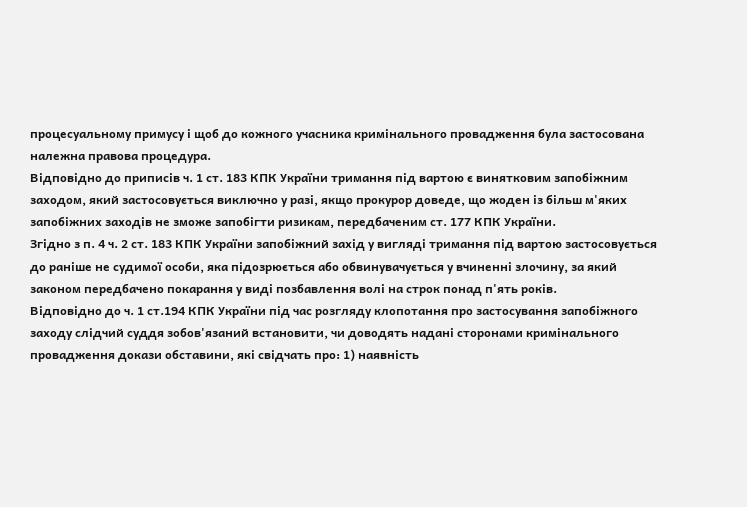процесуальному примусу і щоб до кожного учасника кримінального провадження була застосована належна правова процедура.
Відповідно до приписів ч. 1 ст. 183 КПК України тримання під вартою є винятковим запобіжним заходом, який застосовується виключно у разі, якщо прокурор доведе, що жоден із більш м'яких запобіжних заходів не зможе запобігти ризикам, передбаченим ст. 177 КПК України.
Згідно з п. 4 ч. 2 ст. 183 КПК України запобіжний захід у вигляді тримання під вартою застосовується до раніше не судимої особи, яка підозрюється або обвинувачується у вчиненні злочину, за який законом передбачено покарання у виді позбавлення волі на строк понад п'ять років.
Відповідно до ч. 1 ст.194 КПК України під час розгляду клопотання про застосування запобіжного заходу слідчий суддя зобов'язаний встановити, чи доводять надані сторонами кримінального провадження докази обставини, які свідчать про: 1) наявність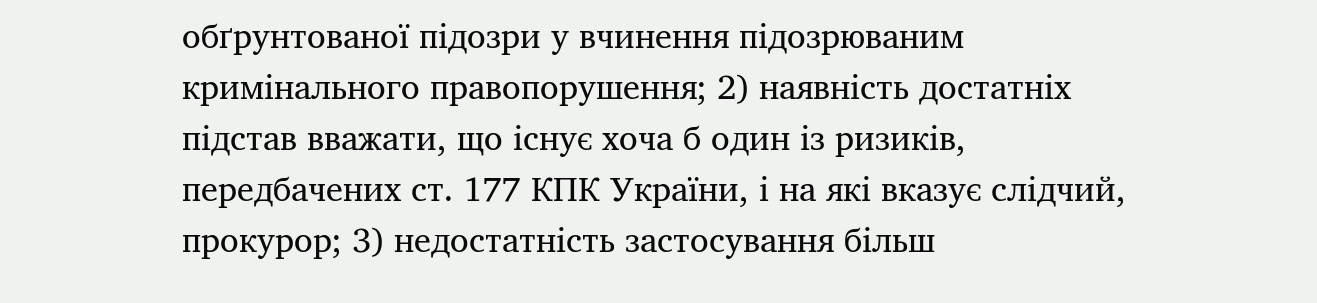обґрунтованої підозри у вчинення підозрюваним кримінального правопорушення; 2) наявність достатніх підстав вважати, що існує хоча б один із ризиків, передбачених ст. 177 КПК України, і на які вказує слідчий, прокурор; 3) недостатність застосування більш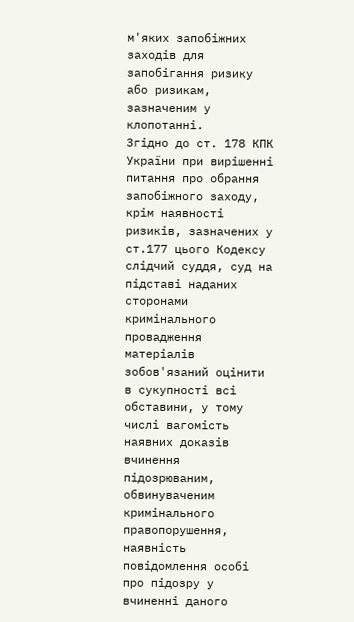м'яких запобіжних заходів для запобігання ризику або ризикам, зазначеним у клопотанні.
Згідно до ст. 178 КПК України при вирішенні питання про обрання запобіжного заходу, крім наявності ризиків, зазначених у ст.177 цього Кодексу слідчий суддя, суд на підставі наданих сторонами кримінального провадження матеріалів зобов'язаний оцінити в сукупності всі обставини, у тому числі вагомість наявних доказів вчинення підозрюваним, обвинуваченим кримінального правопорушення, наявність повідомлення особі про підозру у вчиненні даного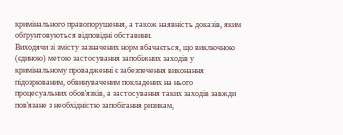кримінального правопорушення, а також наявність доказів, яким обґрунтовуються відповідні обставини.
Виходячи зі змісту зазначених норм вбачається, що виключною (єдиною) метою застосування запобіжних заходів у кримінальному провадженні є забезпечення виконання підозрюваним, обвинуваченим покладених на нього процесуальних обов'язків, а застосування таких заходів завжди пов'язане з необхідністю запобігання ризикам,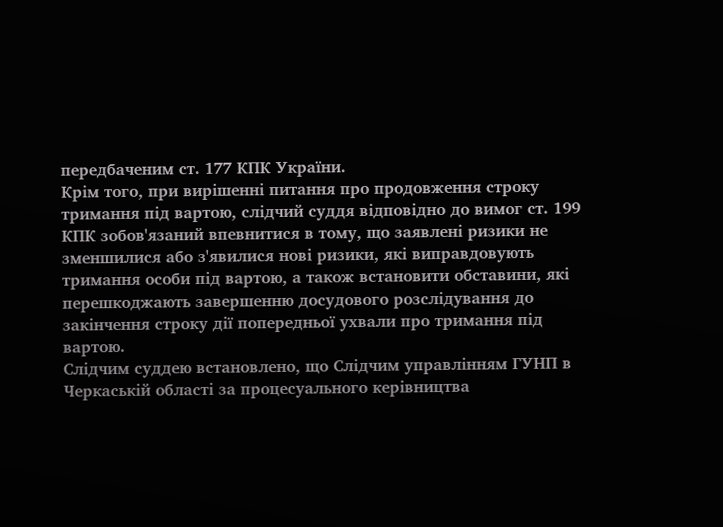передбаченим ст. 177 КПК України.
Крім того, при вирішенні питання про продовження строку тримання під вартою, слідчий суддя відповідно до вимог ст. 199 КПК зобов'язаний впевнитися в тому, що заявлені ризики не зменшилися або з'явилися нові ризики, які виправдовують тримання особи під вартою, а також встановити обставини, які перешкоджають завершенню досудового розслідування до закінчення строку дії попередньої ухвали про тримання під вартою.
Слідчим суддею встановлено, що Слідчим управлінням ГУНП в Черкаській області за процесуального керівництва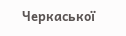Черкаської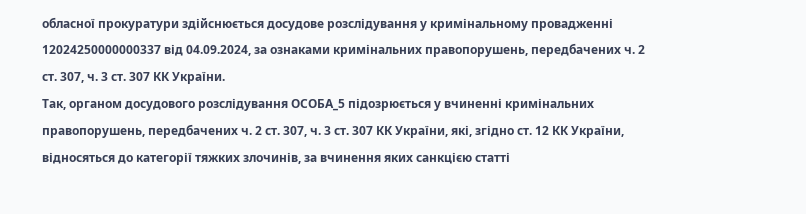обласної прокуратури здійснюється досудове розслідування у кримінальному провадженні 12024250000000337 від 04.09.2024, за ознаками кримінальних правопорушень, передбачених ч. 2 ст. 307, ч. 3 ст. 307 КК України.
Так, органом досудового розслідування ОСОБА_5 підозрюється у вчиненні кримінальних правопорушень, передбачених ч. 2 ст. 307, ч. 3 ст. 307 КК України, які, згідно ст. 12 КК України, відносяться до категорії тяжких злочинів, за вчинення яких санкцією статті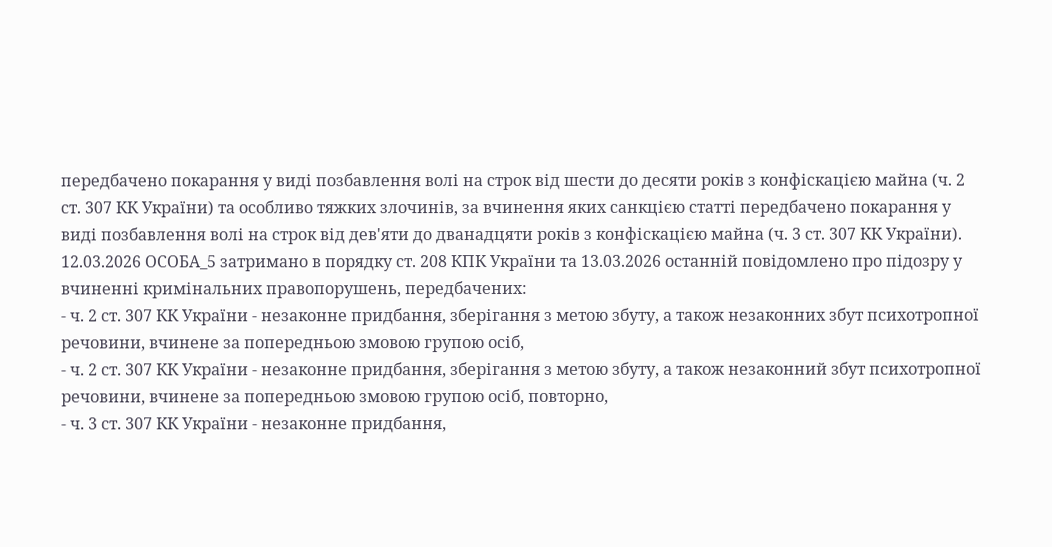передбачено покарання у виді позбавлення волі на строк від шести до десяти років з конфіскацією майна (ч. 2 ст. 307 КК України) та особливо тяжких злочинів, за вчинення яких санкцією статті передбачено покарання у виді позбавлення волі на строк від дев'яти до дванадцяти років з конфіскацією майна (ч. 3 ст. 307 КК України).
12.03.2026 ОСОБА_5 затримано в порядку ст. 208 КПК України та 13.03.2026 останній повідомлено про підозру у вчиненні кримінальних правопорушень, передбачених:
- ч. 2 ст. 307 КК України - незаконне придбання, зберігання з метою збуту, а також незаконних збут психотропної речовини, вчинене за попередньою змовою групою осіб,
- ч. 2 ст. 307 КК України - незаконне придбання, зберігання з метою збуту, а також незаконний збут психотропної речовини, вчинене за попередньою змовою групою осіб, повторно,
- ч. 3 ст. 307 КК України - незаконне придбання,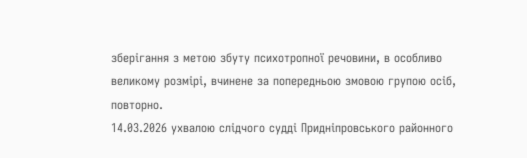зберігання з метою збуту психотропної речовини, в особливо великому розмірі, вчинене за попередньою змовою групою осіб, повторно.
14.03.2026 ухвалою слідчого судді Придніпровського районного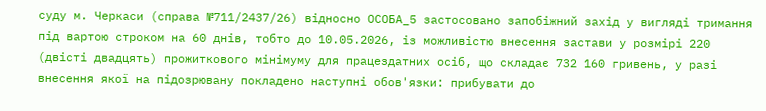суду м. Черкаси (справа №711/2437/26) відносно ОСОБА_5 застосовано запобіжний захід у вигляді тримання під вартою строком на 60 днів, тобто до 10.05.2026, із можливістю внесення застави у розмірі 220 (двісті двадцять) прожиткового мінімуму для працездатних осіб, що складає 732 160 гривень, у разі внесення якої на підозрювану покладено наступні обов'язки: прибувати до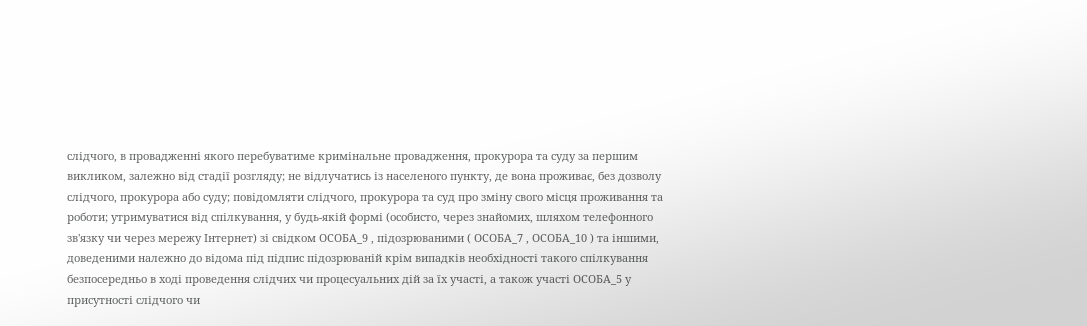слідчого, в провадженні якого перебуватиме кримінальне провадження, прокурора та суду за першим викликом, залежно від стадії розгляду; не відлучатись із населеного пункту, де вона проживає, без дозволу слідчого, прокурора або суду; повідомляти слідчого, прокурора та суд про зміну свого місця проживання та роботи; утримуватися від спілкування, у будь-якій формі (особисто, через знайомих, шляхом телефонного зв'язку чи через мережу Інтернет) зі свідком ОСОБА_9 , підозрюваними ( ОСОБА_7 , ОСОБА_10 ) та іншими, доведеними належно до відома під підпис підозрюваній крім випадків необхідності такого спілкування безпосередньо в ході проведення слідчих чи процесуальних дій за їх участі, а також участі ОСОБА_5 у присутності слідчого чи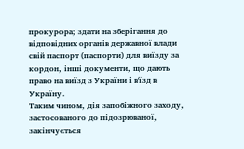прокурора; здати на зберігання до відповідних органів державної влади свій паспорт (паспорти) для виїзду за кордон, інші документи, що дають право на виїзд з України і в'їзд в Україну.
Таким чином, дія запобіжного заходу, застосованого до підозрюваної, закінчується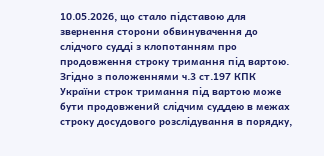10.05.2026, що стало підставою для звернення сторони обвинувачення до слідчого судді з клопотанням про продовження строку тримання під вартою.
Згідно з положеннями ч.3 ст.197 КПК України строк тримання під вартою може бути продовжений слідчим суддею в межах строку досудового розслідування в порядку,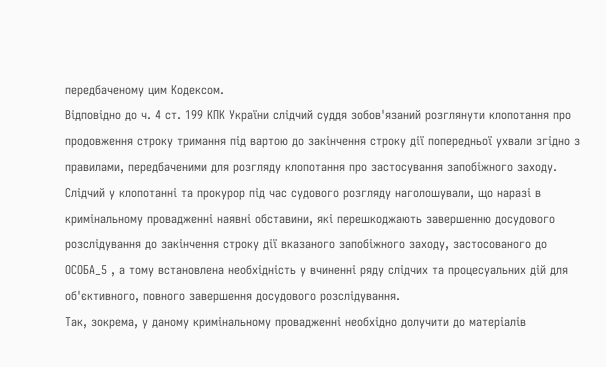передбаченому цим Кодексом.
Відповідно до ч. 4 ст. 199 КПК України слідчий суддя зобов'язаний розглянути клопотання про продовження строку тримання під вартою до закінчення строку дії попередньої ухвали згідно з правилами, передбаченими для розгляду клопотання про застосування запобіжного заходу.
Слідчий у клопотанні та прокурор під час судового розгляду наголошували, що наразі в кримінальному провадженні наявні обставини, які перешкоджають завершенню досудового розслідування до закінчення строку дії вказаного запобіжного заходу, застосованого до ОСОБА_5 , а тому встановлена необхідність у вчиненні ряду слідчих та процесуальних дій для об'єктивного, повного завершення досудового розслідування.
Так, зокрема, у даному кримінальному провадженні необхідно долучити до матеріалів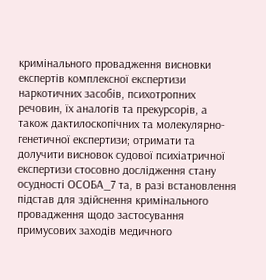кримінального провадження висновки експертів комплексної експертизи наркотичних засобів, психотропних речовин, їх аналогів та прекурсорів, а також дактилоскопічних та молекулярно-генетичної експертизи; отримати та долучити висновок судової психіатричної експертизи стосовно дослідження стану осудності ОСОБА_7 та, в разі встановлення підстав для здійснення кримінального провадження щодо застосування примусових заходів медичного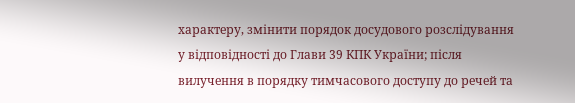характеру, змінити порядок досудового розслідування у відповідності до Глави 39 КПК України; після вилучення в порядку тимчасового доступу до речей та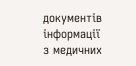документів інформації з медичних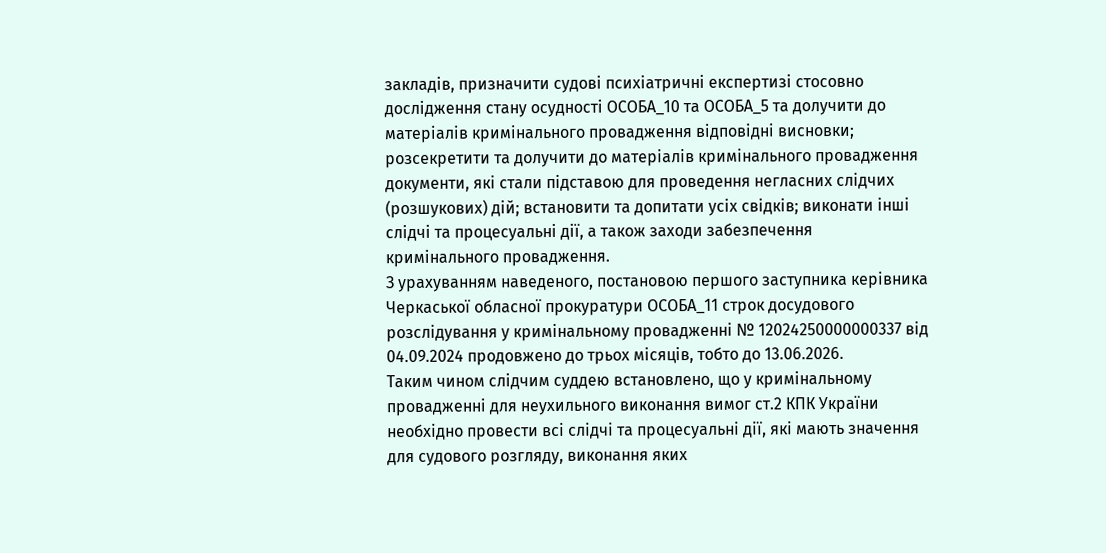закладів, призначити судові психіатричні експертизі стосовно дослідження стану осудності ОСОБА_10 та ОСОБА_5 та долучити до матеріалів кримінального провадження відповідні висновки; розсекретити та долучити до матеріалів кримінального провадження документи, які стали підставою для проведення негласних слідчих (розшукових) дій; встановити та допитати усіх свідків; виконати інші слідчі та процесуальні дії, а також заходи забезпечення кримінального провадження.
З урахуванням наведеного, постановою першого заступника керівника Черкаської обласної прокуратури ОСОБА_11 строк досудового розслідування у кримінальному провадженні № 12024250000000337 від 04.09.2024 продовжено до трьох місяців, тобто до 13.06.2026.
Таким чином слідчим суддею встановлено, що у кримінальному провадженні для неухильного виконання вимог ст.2 КПК України необхідно провести всі слідчі та процесуальні дії, які мають значення для судового розгляду, виконання яких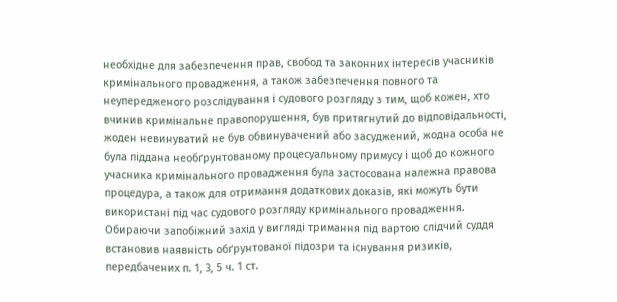необхідне для забезпечення прав, свобод та законних інтересів учасників кримінального провадження, а також забезпечення повного та неупередженого розслідування і судового розгляду з тим, щоб кожен, хто вчинив кримінальне правопорушення, був притягнутий до відповідальності, жоден невинуватий не був обвинувачений або засуджений, жодна особа не була піддана необґрунтованому процесуальному примусу і щоб до кожного учасника кримінального провадження була застосована належна правова процедура, а також для отримання додаткових доказів, які можуть бути використані під час судового розгляду кримінального провадження.
Обираючи запобіжний захід у вигляді тримання під вартою слідчий суддя встановив наявність обґрунтованої підозри та існування ризиків, передбачених п. 1, 3, 5 ч. 1 ст.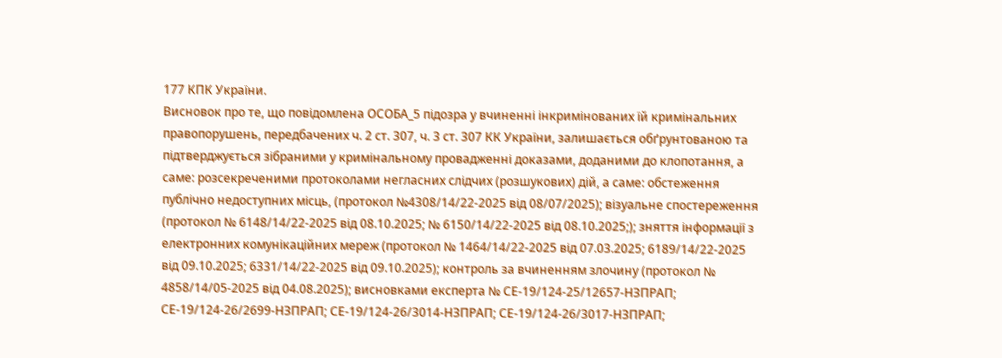177 КПК України.
Висновок про те, що повідомлена ОСОБА_5 підозра у вчиненні інкримінованих їй кримінальних правопорушень, передбачених ч. 2 ст. 307, ч. 3 ст. 307 КК України, залишається обґрунтованою та підтверджується зібраними у кримінальному провадженні доказами, доданими до клопотання, а саме: розсекреченими протоколами негласних слідчих (розшукових) дій, а саме: обстеження публічно недоступних місць, (протокол №4308/14/22-2025 від 08/07/2025); візуальне спостереження (протокол № 6148/14/22-2025 від 08.10.2025; № 6150/14/22-2025 від 08.10.2025;); зняття інформації з електронних комунікаційних мереж (протокол № 1464/14/22-2025 від 07.03.2025; 6189/14/22-2025 від 09.10.2025; 6331/14/22-2025 від 09.10.2025); контроль за вчиненням злочину (протокол № 4858/14/05-2025 від 04.08.2025); висновками експерта № СЕ-19/124-25/12657-НЗПРАП; СЕ-19/124-26/2699-НЗПРАП; СЕ-19/124-26/3014-НЗПРАП; СЕ-19/124-26/3017-НЗПРАП;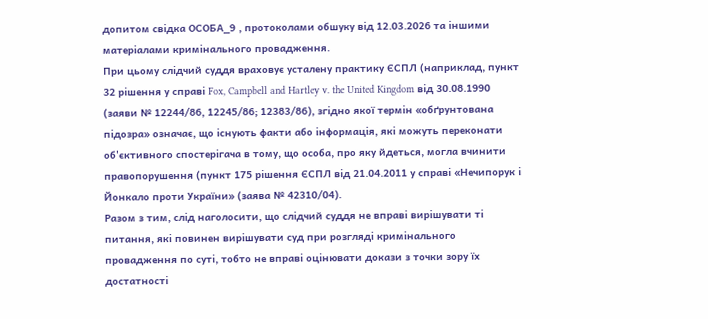допитом свідка ОСОБА_9 , протоколами обшуку від 12.03.2026 та іншими матеріалами кримінального провадження.
При цьому слідчий суддя враховує усталену практику ЄСПЛ (наприклад, пункт 32 рішення у справі Fox, Campbell and Hartley v. the United Kingdom від 30.08.1990 (заяви № 12244/86, 12245/86; 12383/86), згідно якої термін «обґрунтована підозра» означає, що існують факти або інформація, які можуть переконати об'єктивного спостерігача в тому, що особа, про яку йдеться, могла вчинити правопорушення (пункт 175 рішення ЄСПЛ від 21.04.2011 у справі «Нечипорук і Йонкало проти України» (заява № 42310/04).
Разом з тим, слід наголосити, що слідчий суддя не вправі вирішувати ті питання, які повинен вирішувати суд при розгляді кримінального провадження по суті, тобто не вправі оцінювати докази з точки зору їх достатності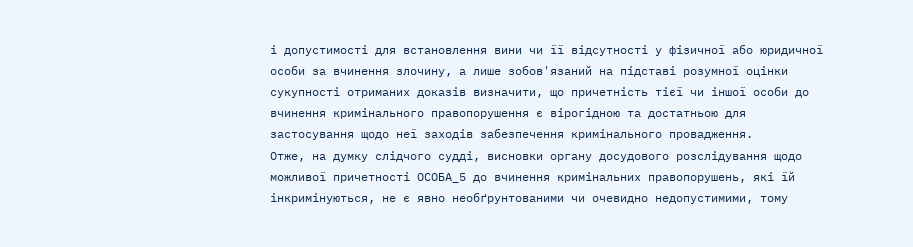і допустимості для встановлення вини чи її відсутності у фізичної або юридичної особи за вчинення злочину, а лише зобов'язаний на підставі розумної оцінки сукупності отриманих доказів визначити, що причетність тієї чи іншої особи до вчинення кримінального правопорушення є вірогідною та достатньою для застосування щодо неї заходів забезпечення кримінального провадження.
Отже, на думку слідчого судді, висновки органу досудового розслідування щодо можливої причетності ОСОБА_5 до вчинення кримінальних правопорушень, які їй інкримінуються, не є явно необґрунтованими чи очевидно недопустимими, тому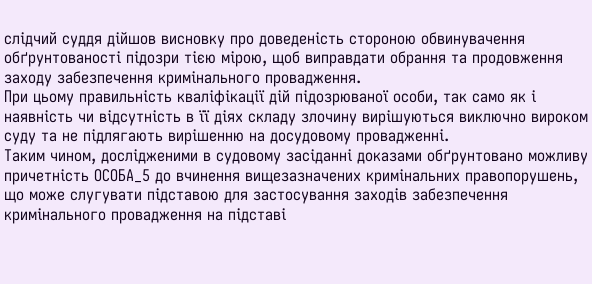слідчий суддя дійшов висновку про доведеність стороною обвинувачення обґрунтованості підозри тією мірою, щоб виправдати обрання та продовження заходу забезпечення кримінального провадження.
При цьому правильність кваліфікації дій підозрюваної особи, так само як і наявність чи відсутність в її діях складу злочину вирішуються виключно вироком суду та не підлягають вирішенню на досудовому провадженні.
Таким чином, дослідженими в судовому засіданні доказами обґрунтовано можливу причетність ОСОБА_5 до вчинення вищезазначених кримінальних правопорушень, що може слугувати підставою для застосування заходів забезпечення кримінального провадження на підставі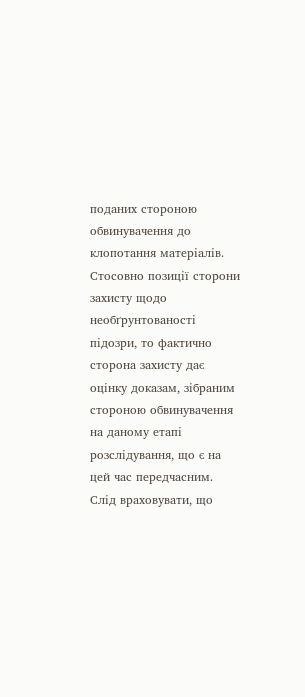поданих стороною обвинувачення до клопотання матеріалів.
Стосовно позиції сторони захисту щодо необґрунтованості підозри, то фактично сторона захисту дає оцінку доказам, зібраним стороною обвинувачення на даному етапі розслідування, що є на цей час передчасним.
Слід враховувати, що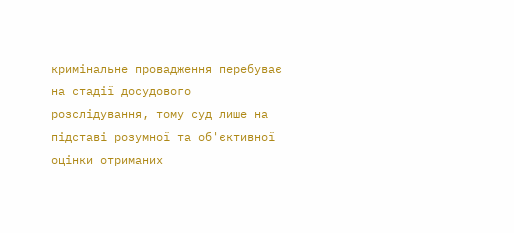кримінальне провадження перебуває на стадії досудового розслідування, тому суд лише на підставі розумної та об'єктивної оцінки отриманих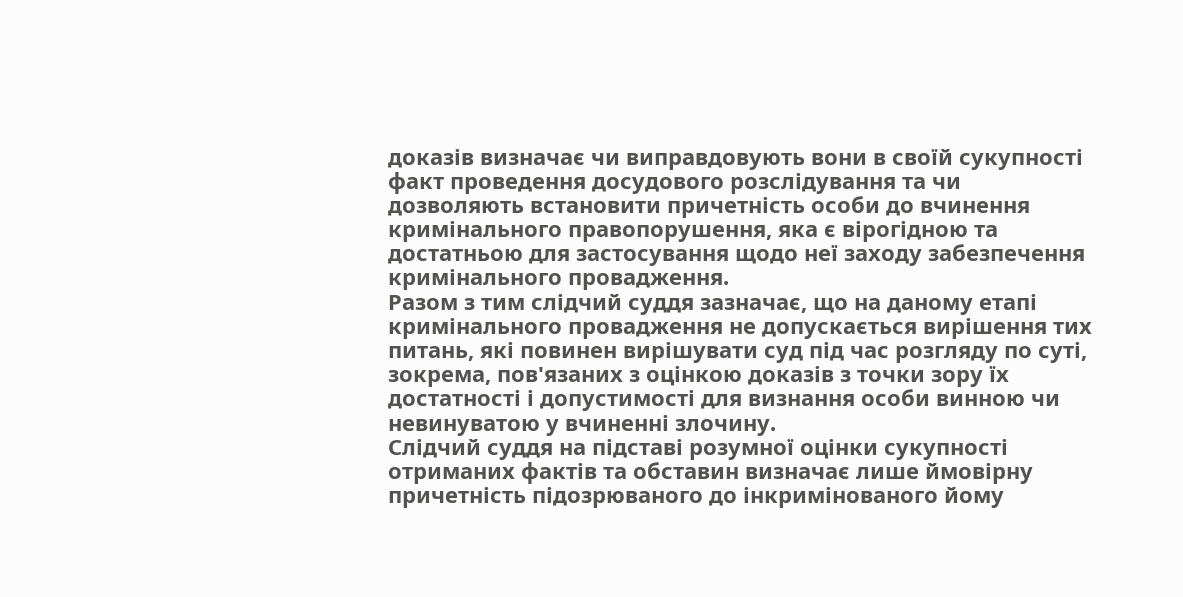доказів визначає чи виправдовують вони в своїй сукупності факт проведення досудового розслідування та чи дозволяють встановити причетність особи до вчинення кримінального правопорушення, яка є вірогідною та достатньою для застосування щодо неї заходу забезпечення кримінального провадження.
Разом з тим слідчий суддя зазначає, що на даному етапі кримінального провадження не допускається вирішення тих питань, які повинен вирішувати суд під час розгляду по суті, зокрема, пов'язаних з оцінкою доказів з точки зору їх достатності і допустимості для визнання особи винною чи невинуватою у вчиненні злочину.
Слідчий суддя на підставі розумної оцінки сукупності отриманих фактів та обставин визначає лише ймовірну причетність підозрюваного до інкримінованого йому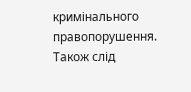кримінального правопорушення.
Також слід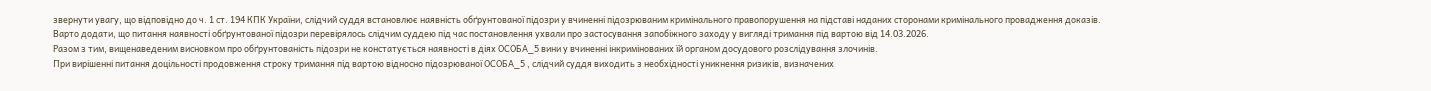звернути увагу, що відповідно до ч. 1 ст. 194 КПК України, слідчий суддя встановлює наявність обґрунтованої підозри у вчиненні підозрюваним кримінального правопорушення на підставі наданих сторонами кримінального провадження доказів.
Варто додати, що питання наявності обґрунтованої підозри перевірялось слідчим суддею під час постановлення ухвали про застосування запобіжного заходу у вигляді тримання під вартою від 14.03.2026.
Разом з тим, вищенаведеним висновком про обґрунтованість підозри не констатується наявності в діях ОСОБА_5 вини у вчиненні інкримінованих їй органом досудового розслідування злочинів.
При вирішенні питання доцільності продовження строку тримання під вартою відносно підозрюваної ОСОБА_5 , слідчий суддя виходить з необхідності уникнення ризиків, визначених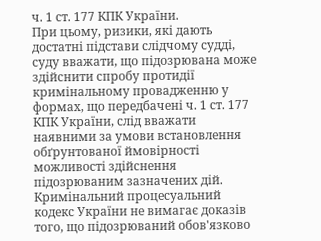ч. 1 ст. 177 КПК України.
При цьому, ризики, які дають достатні підстави слідчому судді, суду вважати, що підозрювана може здійснити спробу протидії кримінальному провадженню у формах, що передбачені ч. 1 ст. 177 КПК України, слід вважати наявними за умови встановлення обґрунтованої ймовірності можливості здійснення підозрюваним зазначених дій. Кримінальний процесуальний кодекс України не вимагає доказів того, що підозрюваний обов'язково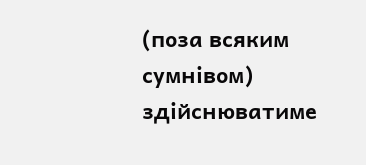(поза всяким сумнівом) здійснюватиме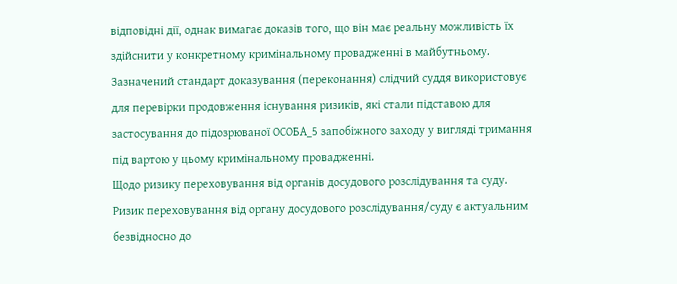відповідні дії, однак вимагає доказів того, що він має реальну можливість їх здійснити у конкретному кримінальному провадженні в майбутньому.
Зазначений стандарт доказування (переконання) слідчий суддя використовує для перевірки продовження існування ризиків, які стали підставою для застосування до підозрюваної ОСОБА_5 запобіжного заходу у вигляді тримання під вартою у цьому кримінальному провадженні.
Щодо ризику переховування від органів досудового розслідування та суду.
Ризик переховування від органу досудового розслідування/суду є актуальним безвідносно до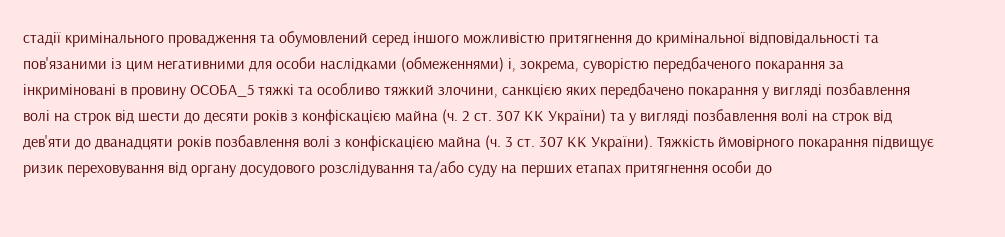стадії кримінального провадження та обумовлений серед іншого можливістю притягнення до кримінальної відповідальності та пов'язаними із цим негативними для особи наслідками (обмеженнями) і, зокрема, суворістю передбаченого покарання за інкриміновані в провину ОСОБА_5 тяжкі та особливо тяжкий злочини, санкцією яких передбачено покарання у вигляді позбавлення волі на строк від шести до десяти років з конфіскацією майна (ч. 2 ст. 307 КК України) та у вигляді позбавлення волі на строк від дев'яти до дванадцяти років позбавлення волі з конфіскацією майна (ч. 3 ст. 307 КК України). Тяжкість ймовірного покарання підвищує ризик переховування від органу досудового розслідування та/або суду на перших етапах притягнення особи до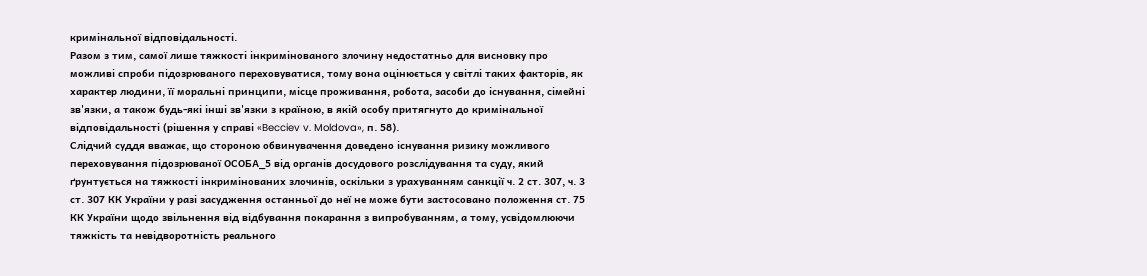кримінальної відповідальності.
Разом з тим, самої лише тяжкості інкримінованого злочину недостатньо для висновку про можливі спроби підозрюваного переховуватися, тому вона оцінюється у світлі таких факторів, як характер людини, її моральні принципи, місце проживання, робота, засоби до існування, сімейні зв'язки, а також будь-які інші зв'язки з країною, в якій особу притягнуто до кримінальної відповідальності (рішення у справі «Becciev v. Moldova», п. 58).
Слідчий суддя вважає, що стороною обвинувачення доведено існування ризику можливого переховування підозрюваної ОСОБА_5 від органів досудового розслідування та суду, який ґрунтується на тяжкості інкримінованих злочинів, оскільки з урахуванням санкції ч. 2 ст. 307, ч. 3 ст. 307 КК України у разі засудження останньої до неї не може бути застосовано положення ст. 75 КК України щодо звільнення від відбування покарання з випробуванням, а тому, усвідомлюючи тяжкість та невідворотність реального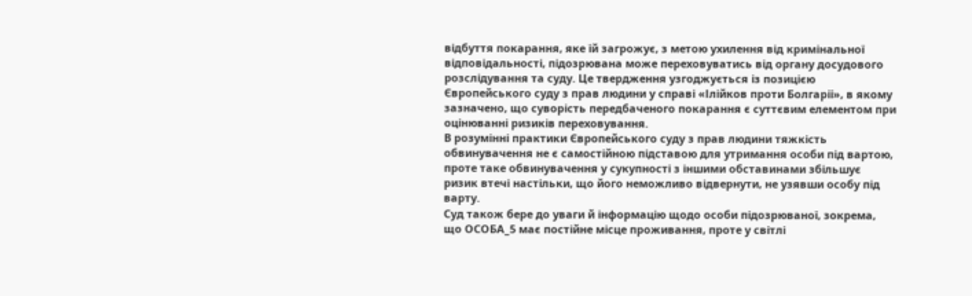відбуття покарання, яке їй загрожує, з метою ухилення від кримінальної відповідальності, підозрювана може переховуватись від органу досудового розслідування та суду. Це твердження узгоджується із позицією Європейського суду з прав людини у справі «Ілійков проти Болгарії», в якому зазначено, що суворість передбаченого покарання є суттєвим елементом при оцінюванні ризиків переховування.
В розумінні практики Європейського суду з прав людини тяжкість обвинувачення не є самостійною підставою для утримання особи під вартою, проте таке обвинувачення у сукупності з іншими обставинами збільшує ризик втечі настільки, що його неможливо відвернути, не узявши особу під варту.
Суд також бере до уваги й інформацію щодо особи підозрюваної, зокрема, що ОСОБА_5 має постійне місце проживання, проте у світлі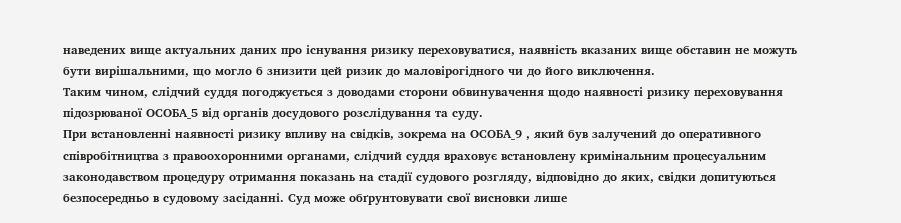наведених вище актуальних даних про існування ризику переховуватися, наявність вказаних вище обставин не можуть бути вирішальними, що могло б знизити цей ризик до маловірогідного чи до його виключення.
Таким чином, слідчий суддя погоджується з доводами сторони обвинувачення щодо наявності ризику переховування підозрюваної ОСОБА_5 від органів досудового розслідування та суду.
При встановленні наявності ризику впливу на свідків, зокрема на ОСОБА_9 , який був залучений до оперативного співробітництва з правоохоронними органами, слідчий суддя враховує встановлену кримінальним процесуальним законодавством процедуру отримання показань на стадії судового розгляду, відповідно до яких, свідки допитуються безпосередньо в судовому засіданні. Суд може обґрунтовувати свої висновки лише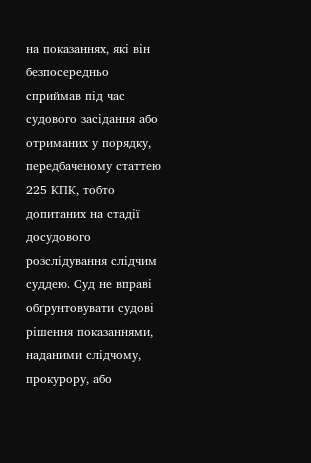на показаннях, які він безпосередньо сприймав під час судового засідання або отриманих у порядку, передбаченому статтею 225 КПК, тобто допитаних на стадії досудового розслідування слідчим суддею. Суд не вправі обґрунтовувати судові рішення показаннями, наданими слідчому, прокурору, або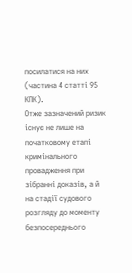посилатися на них (частина 4 статті 95 КПК).
Отже зазначений ризик існує не лише на початковому етапі кримінального провадження при зібранні доказів, а й на стадії судового розгляду до моменту безпосереднього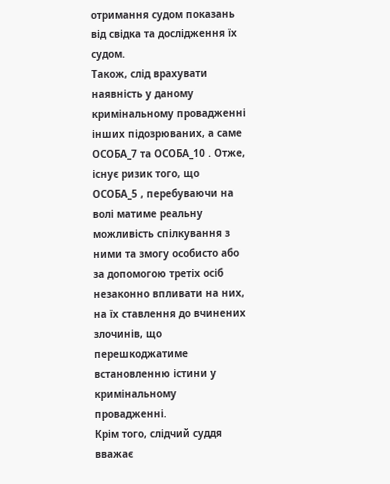отримання судом показань від свідка та дослідження їх судом.
Також, слід врахувати наявність у даному кримінальному провадженні інших підозрюваних, а саме ОСОБА_7 та ОСОБА_10 . Отже, існує ризик того, що ОСОБА_5 , перебуваючи на волі матиме реальну можливість спілкування з ними та змогу особисто або за допомогою третіх осіб незаконно впливати на них, на їх ставлення до вчинених злочинів, що перешкоджатиме встановленню істини у кримінальному провадженні.
Крім того, слідчий суддя вважає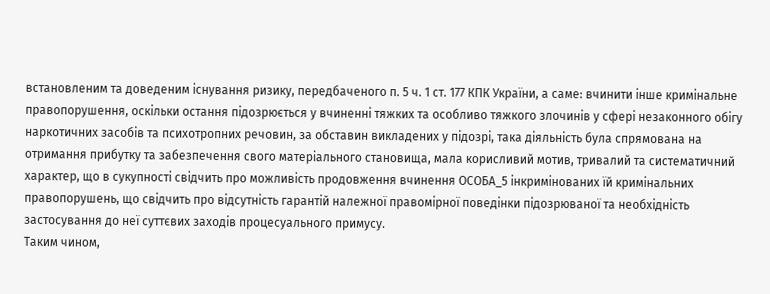встановленим та доведеним існування ризику, передбаченого п. 5 ч. 1 ст. 177 КПК України, а саме: вчинити інше кримінальне правопорушення, оскільки остання підозрюється у вчиненні тяжких та особливо тяжкого злочинів у сфері незаконного обігу наркотичних засобів та психотропних речовин, за обставин викладених у підозрі, така діяльність була спрямована на отримання прибутку та забезпечення свого матеріального становища, мала корисливий мотив, тривалий та систематичний характер, що в сукупності свідчить про можливість продовження вчинення ОСОБА_5 інкримінованих їй кримінальних правопорушень, що свідчить про відсутність гарантій належної правомірної поведінки підозрюваної та необхідність застосування до неї суттєвих заходів процесуального примусу.
Таким чином,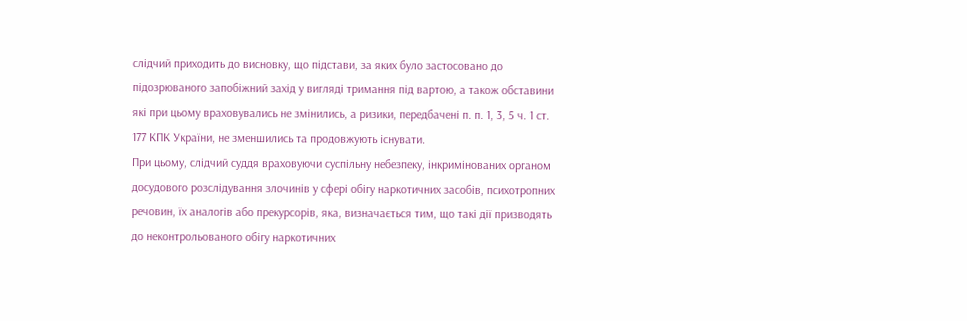слідчий приходить до висновку, що підстави, за яких було застосовано до підозрюваного запобіжний захід у вигляді тримання під вартою, а також обставини які при цьому враховувались не змінились, а ризики, передбачені п. п. 1, 3, 5 ч. 1 ст. 177 КПК України, не зменшились та продовжують існувати.
При цьому, слідчий суддя враховуючи суспільну небезпеку, інкримінованих органом досудового розслідування злочинів у сфері обігу наркотичних засобів, психотропних речовин, їх аналогів або прекурсорів, яка, визначається тим, що такі дії призводять до неконтрольованого обігу наркотичних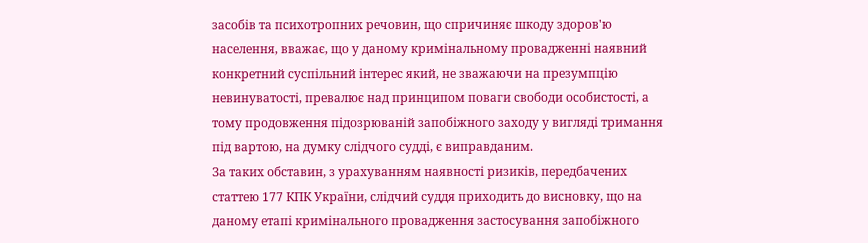засобів та психотропних речовин, що спричиняє шкоду здоров'ю населення, вважає, що у даному кримінальному провадженні наявний конкретний суспільний інтерес який, не зважаючи на презумпцію невинуватості, превалює над принципом поваги свободи особистості, а тому продовження підозрюваній запобіжного заходу у вигляді тримання під вартою, на думку слідчого судді, є виправданим.
За таких обставин, з урахуванням наявності ризиків, передбачених статтею 177 КПК України, слідчий суддя приходить до висновку, що на даному етапі кримінального провадження застосування запобіжного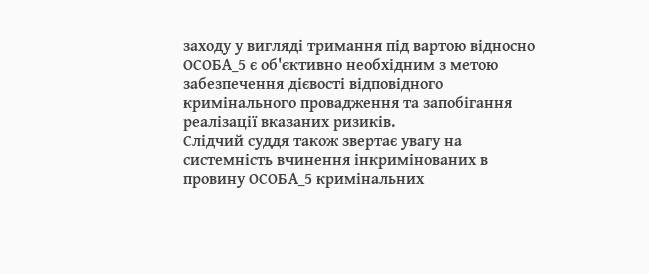заходу у вигляді тримання під вартою відносно ОСОБА_5 є об'єктивно необхідним з метою забезпечення дієвості відповідного кримінального провадження та запобігання реалізації вказаних ризиків.
Слідчий суддя також звертає увагу на системність вчинення інкримінованих в провину ОСОБА_5 кримінальних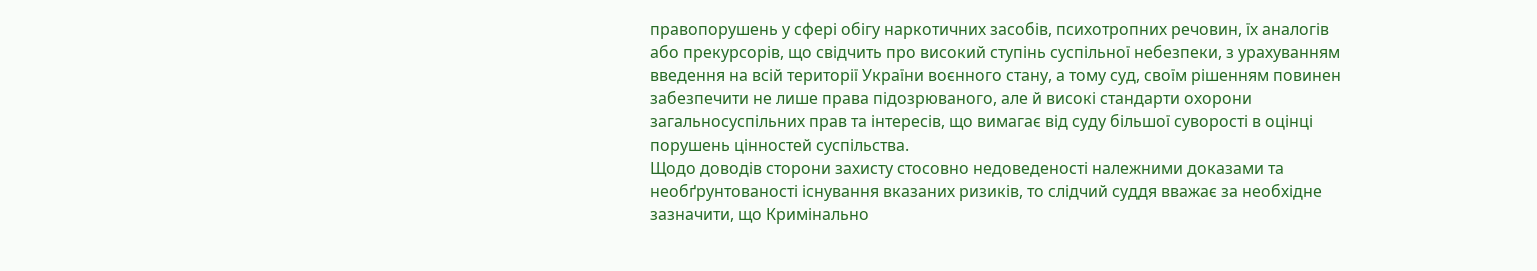правопорушень у сфері обігу наркотичних засобів, психотропних речовин, їх аналогів або прекурсорів, що свідчить про високий ступінь суспільної небезпеки, з урахуванням введення на всій території України воєнного стану, а тому суд, своїм рішенням повинен забезпечити не лише права підозрюваного, але й високі стандарти охорони загальносуспільних прав та інтересів, що вимагає від суду більшої суворості в оцінці порушень цінностей суспільства.
Щодо доводів сторони захисту стосовно недоведеності належними доказами та необґрунтованості існування вказаних ризиків, то слідчий суддя вважає за необхідне зазначити, що Кримінально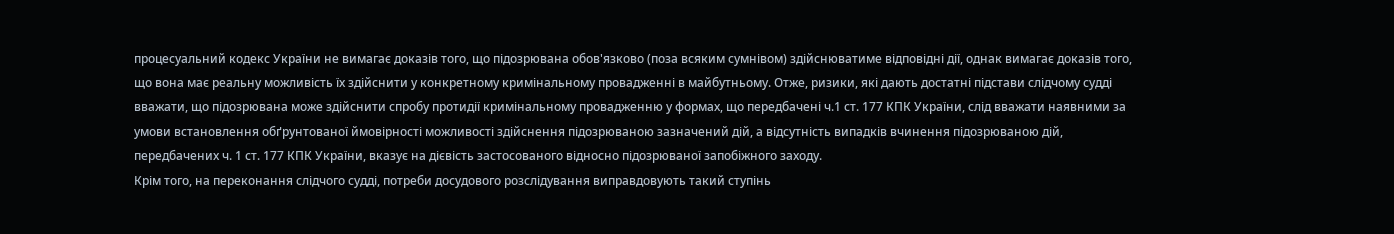процесуальний кодекс України не вимагає доказів того, що підозрювана обов'язково (поза всяким сумнівом) здійснюватиме відповідні дії, однак вимагає доказів того, що вона має реальну можливість їх здійснити у конкретному кримінальному провадженні в майбутньому. Отже, ризики, які дають достатні підстави слідчому судді вважати, що підозрювана може здійснити спробу протидії кримінальному провадженню у формах, що передбачені ч.1 ст. 177 КПК України, слід вважати наявними за умови встановлення обґрунтованої ймовірності можливості здійснення підозрюваною зазначений дій, а відсутність випадків вчинення підозрюваною дій, передбачених ч. 1 ст. 177 КПК України, вказує на дієвість застосованого відносно підозрюваної запобіжного заходу.
Крім того, на переконання слідчого судді, потреби досудового розслідування виправдовують такий ступінь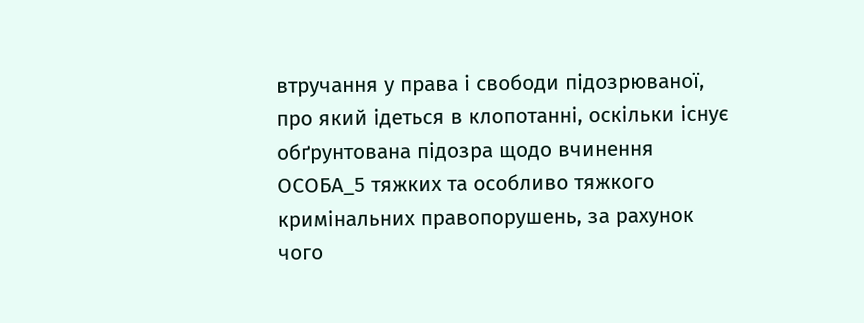втручання у права і свободи підозрюваної, про який ідеться в клопотанні, оскільки існує обґрунтована підозра щодо вчинення ОСОБА_5 тяжких та особливо тяжкого кримінальних правопорушень, за рахунок чого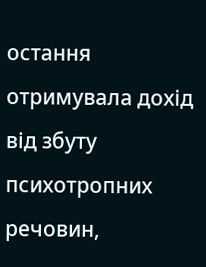остання отримувала дохід від збуту психотропних речовин,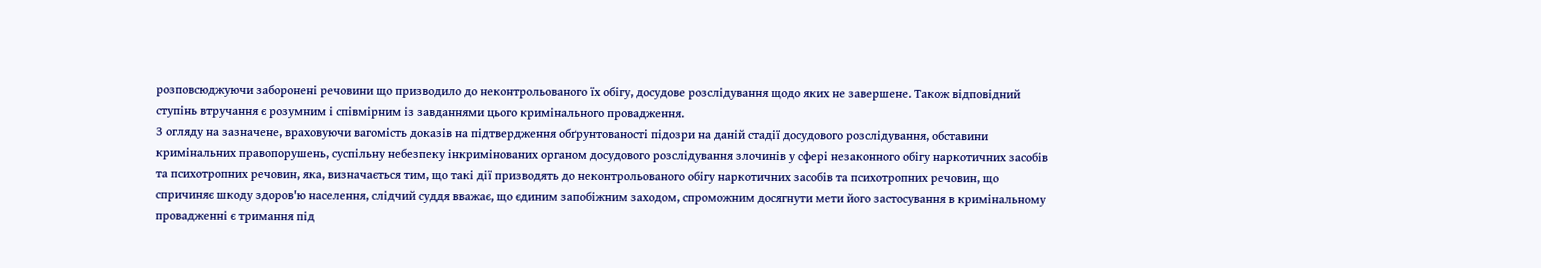розповсюджуючи заборонені речовини що призводило до неконтрольованого їх обігу, досудове розслідування щодо яких не завершене. Також відповідний ступінь втручання є розумним і співмірним із завданнями цього кримінального провадження.
З огляду на зазначене, враховуючи вагомість доказів на підтвердження обґрунтованості підозри на даній стадії досудового розслідування, обставини кримінальних правопорушень, суспільну небезпеку інкримінованих органом досудового розслідування злочинів у сфері незаконного обігу наркотичних засобів та психотропних речовин, яка, визначається тим, що такі дії призводять до неконтрольованого обігу наркотичних засобів та психотропних речовин, що спричиняє шкоду здоров'ю населення, слідчий суддя вважає, що єдиним запобіжним заходом, спроможним досягнути мети його застосування в кримінальному провадженні є тримання під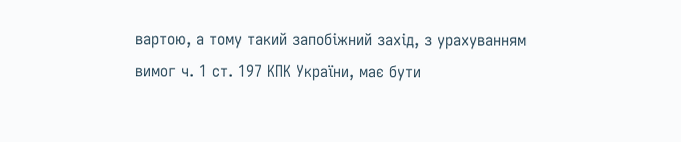вартою, а тому такий запобіжний захід, з урахуванням вимог ч. 1 ст. 197 КПК України, має бути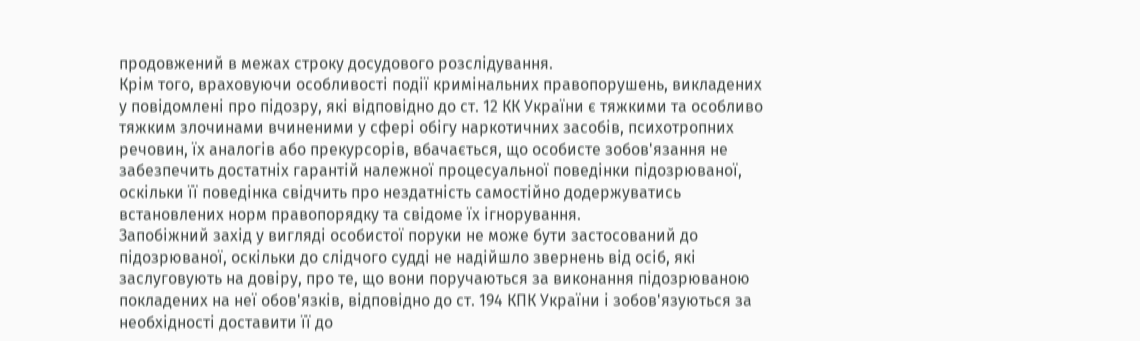продовжений в межах строку досудового розслідування.
Крім того, враховуючи особливості події кримінальних правопорушень, викладених у повідомлені про підозру, які відповідно до ст. 12 КК України є тяжкими та особливо тяжким злочинами вчиненими у сфері обігу наркотичних засобів, психотропних речовин, їх аналогів або прекурсорів, вбачається, що особисте зобов'язання не забезпечить достатніх гарантій належної процесуальної поведінки підозрюваної, оскільки її поведінка свідчить про нездатність самостійно додержуватись встановлених норм правопорядку та свідоме їх ігнорування.
Запобіжний захід у вигляді особистої поруки не може бути застосований до підозрюваної, оскільки до слідчого судді не надійшло звернень від осіб, які заслуговують на довіру, про те, що вони поручаються за виконання підозрюваною покладених на неї обов'язків, відповідно до ст. 194 КПК України і зобов'язуються за необхідності доставити її до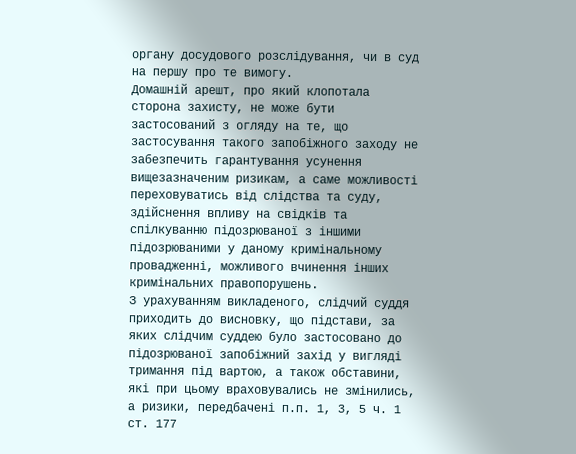органу досудового розслідування, чи в суд на першу про те вимогу.
Домашній арешт, про який клопотала сторона захисту, не може бути застосований з огляду на те, що застосування такого запобіжного заходу не забезпечить гарантування усунення вищезазначеним ризикам, а саме можливості переховуватись від слідства та суду, здійснення впливу на свідків та спілкуванню підозрюваної з іншими підозрюваними у даному кримінальному провадженні, можливого вчинення інших кримінальних правопорушень.
З урахуванням викладеного, слідчий суддя приходить до висновку, що підстави, за яких слідчим суддею було застосовано до підозрюваної запобіжний захід у вигляді тримання під вартою, а також обставини, які при цьому враховувались не змінились, а ризики, передбачені п.п. 1, 3, 5 ч. 1 ст. 177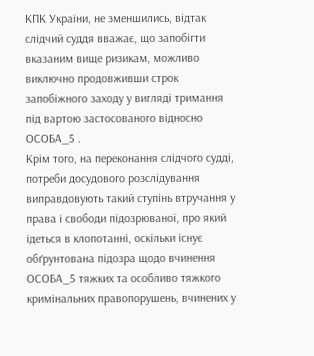КПК України, не зменшились, відтак слідчий суддя вважає, що запобігти вказаним вище ризикам, можливо виключно продовживши строк запобіжного заходу у вигляді тримання під вартою застосованого відносно ОСОБА_5 .
Крім того, на переконання слідчого судді, потреби досудового розслідування виправдовують такий ступінь втручання у права і свободи підозрюваної, про який ідеться в клопотанні, оскільки існує обґрунтована підозра щодо вчинення ОСОБА_5 тяжких та особливо тяжкого кримінальних правопорушень, вчинених у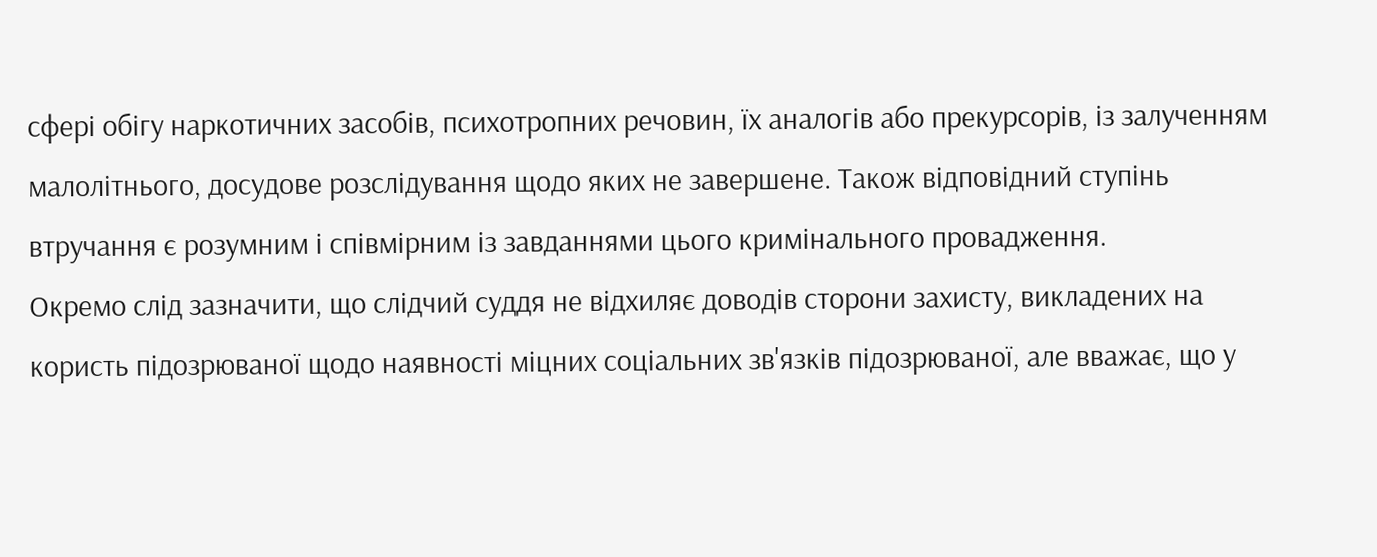сфері обігу наркотичних засобів, психотропних речовин, їх аналогів або прекурсорів, із залученням малолітнього, досудове розслідування щодо яких не завершене. Також відповідний ступінь втручання є розумним і співмірним із завданнями цього кримінального провадження.
Окремо слід зазначити, що слідчий суддя не відхиляє доводів сторони захисту, викладених на користь підозрюваної щодо наявності міцних соціальних зв'язків підозрюваної, але вважає, що у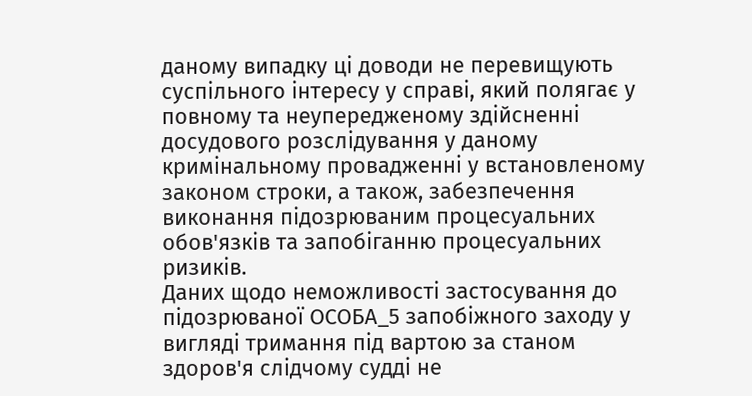даному випадку ці доводи не перевищують суспільного інтересу у справі, який полягає у повному та неупередженому здійсненні досудового розслідування у даному кримінальному провадженні у встановленому законом строки, а також, забезпечення виконання підозрюваним процесуальних обов'язків та запобіганню процесуальних ризиків.
Даних щодо неможливості застосування до підозрюваної ОСОБА_5 запобіжного заходу у вигляді тримання під вартою за станом здоров'я слідчому судді не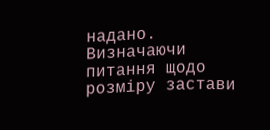надано.
Визначаючи питання щодо розміру застави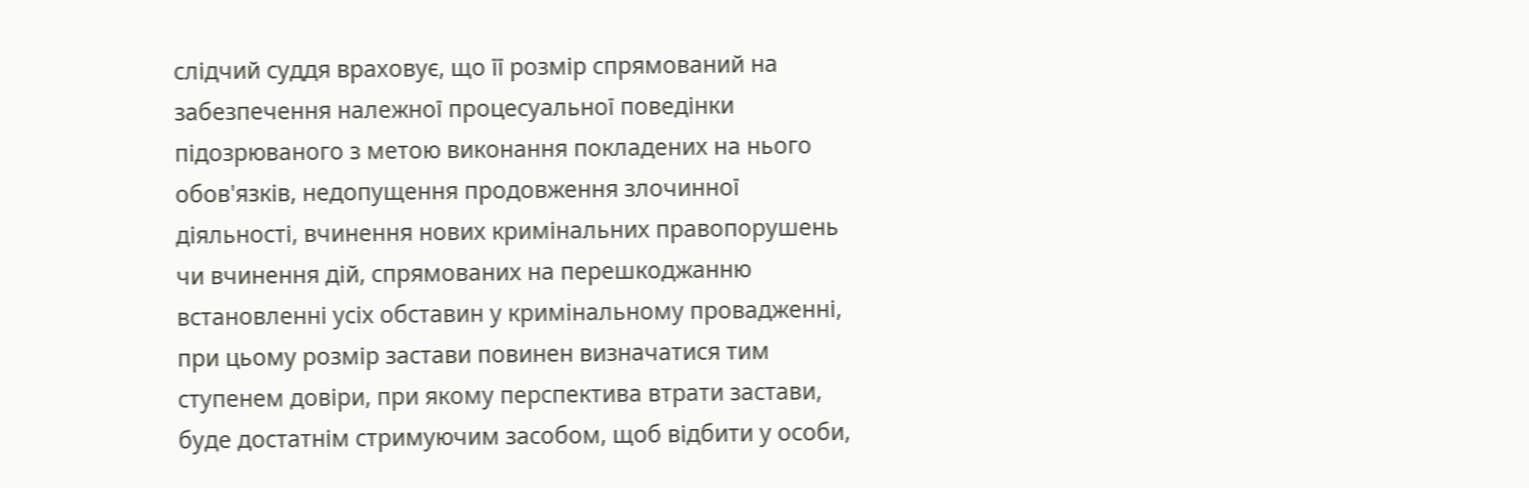слідчий суддя враховує, що її розмір спрямований на забезпечення належної процесуальної поведінки підозрюваного з метою виконання покладених на нього обов'язків, недопущення продовження злочинної діяльності, вчинення нових кримінальних правопорушень чи вчинення дій, спрямованих на перешкоджанню встановленні усіх обставин у кримінальному провадженні, при цьому розмір застави повинен визначатися тим ступенем довіри, при якому перспектива втрати застави, буде достатнім стримуючим засобом, щоб відбити у особи,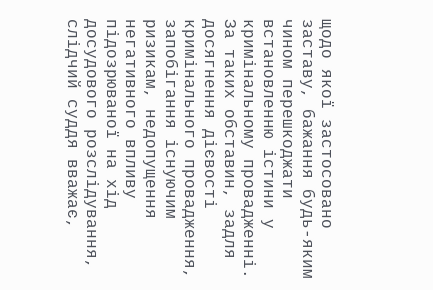щодо якої застосовано заставу, бажання будь-яким чином перешкоджати встановленню істини у кримінальному провадженні.
За таких обставин, задля досягнення дієвості кримінального провадження, запобігання існуючим ризикам, недопущення негативного впливу підозрюваної на хід досудового розслідування, слідчий суддя вважає,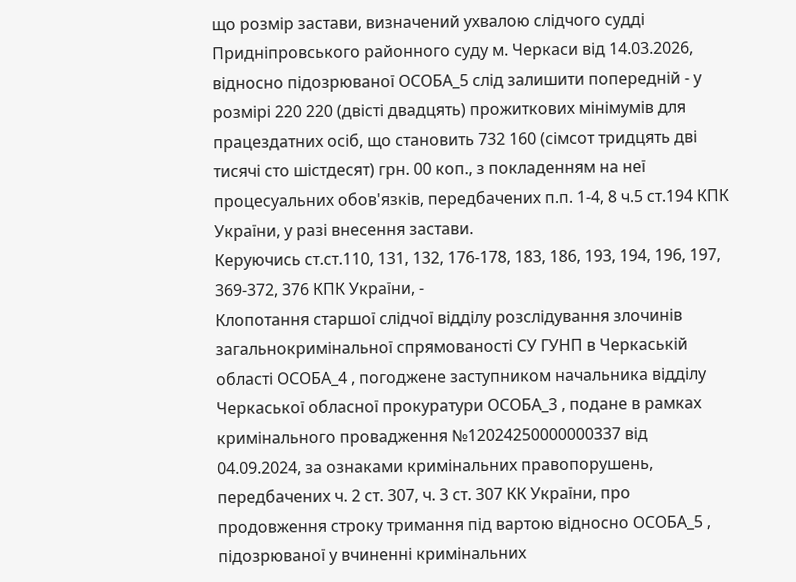що розмір застави, визначений ухвалою слідчого судді Придніпровського районного суду м. Черкаси від 14.03.2026, відносно підозрюваної ОСОБА_5 слід залишити попередній - у розмірі 220 220 (двісті двадцять) прожиткових мінімумів для працездатних осіб, що становить 732 160 (сімсот тридцять дві тисячі сто шістдесят) грн. 00 коп., з покладенням на неї процесуальних обов'язків, передбачених п.п. 1-4, 8 ч.5 ст.194 КПК України, у разі внесення застави.
Керуючись ст.ст.110, 131, 132, 176-178, 183, 186, 193, 194, 196, 197, 369-372, 376 КПК України, -
Клопотання старшої слідчої відділу розслідування злочинів загальнокримінальної спрямованості СУ ГУНП в Черкаській області ОСОБА_4 , погоджене заступником начальника відділу Черкаської обласної прокуратури ОСОБА_3 , подане в рамках кримінального провадження №12024250000000337 від 04.09.2024, за ознаками кримінальних правопорушень, передбачених ч. 2 ст. 307, ч. 3 ст. 307 КК України, про продовження строку тримання під вартою відносно ОСОБА_5 , підозрюваної у вчиненні кримінальних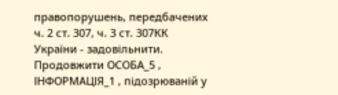правопорушень, передбачених ч. 2 ст. 307, ч. 3 ст. 307КК України - задовільнити.
Продовжити ОСОБА_5 , ІНФОРМАЦІЯ_1 , підозрюваній у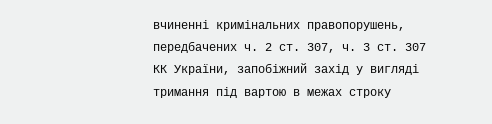вчиненні кримінальних правопорушень, передбачених ч. 2 ст. 307, ч. 3 ст. 307 КК України, запобіжний захід у вигляді тримання під вартою в межах строку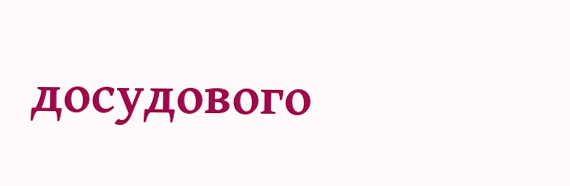досудового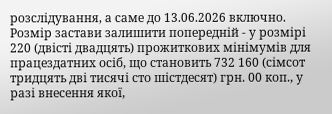розслідування, а саме до 13.06.2026 включно.
Розмір застави залишити попередній - у розмірі 220 (двісті двадцять) прожиткових мінімумів для працездатних осіб, що становить 732 160 (сімсот тридцять дві тисячі сто шістдесят) грн. 00 коп., у разі внесення якої,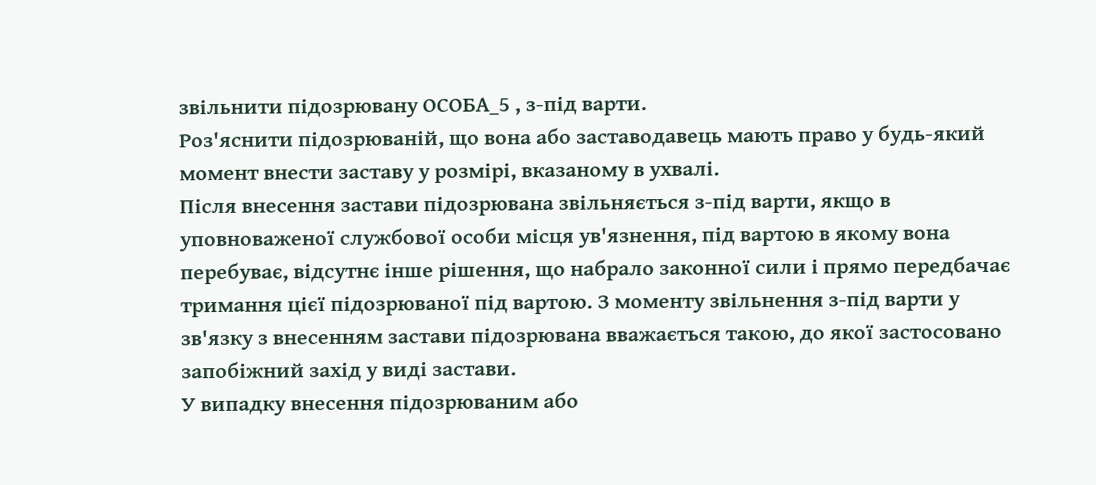звільнити підозрювану ОСОБА_5 , з-під варти.
Роз'яснити підозрюваній, що вона або заставодавець мають право у будь-який момент внести заставу у розмірі, вказаному в ухвалі.
Після внесення застави підозрювана звільняється з-під варти, якщо в уповноваженої службової особи місця ув'язнення, під вартою в якому вона перебуває, відсутнє інше рішення, що набрало законної сили і прямо передбачає тримання цієї підозрюваної під вартою. З моменту звільнення з-під варти у зв'язку з внесенням застави підозрювана вважається такою, до якої застосовано запобіжний захід у виді застави.
У випадку внесення підозрюваним або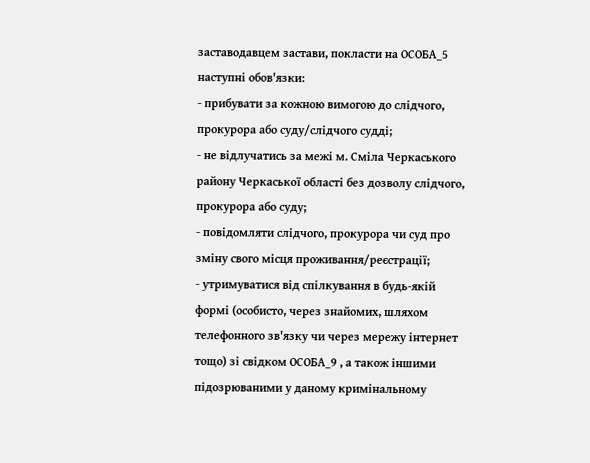заставодавцем застави, покласти на ОСОБА_5 наступні обов'язки:
- прибувати за кожною вимогою до слідчого, прокурора або суду/слідчого судді;
- не відлучатись за межі м. Сміла Черкаського району Черкаської області без дозволу слідчого, прокурора або суду;
- повідомляти слідчого, прокурора чи суд про зміну свого місця проживання/реєстрації;
- утримуватися від спілкування в будь-якій формі (особисто, через знайомих, шляхом телефонного зв'язку чи через мережу інтернет тощо) зі свідком ОСОБА_9 , а також іншими підозрюваними у даному кримінальному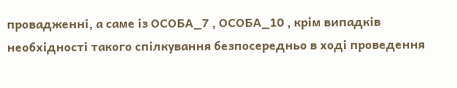провадженні, а саме із ОСОБА_7 , ОСОБА_10 , крім випадків необхідності такого спілкування безпосередньо в ході проведення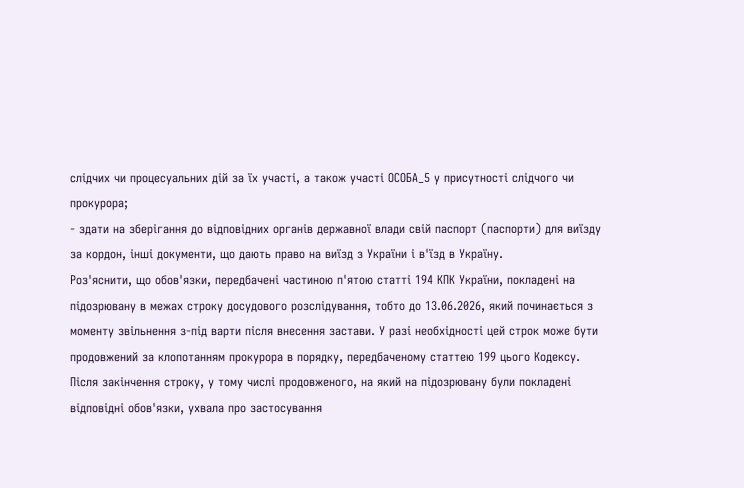слідчих чи процесуальних дій за їх участі, а також участі ОСОБА_5 у присутності слідчого чи прокурора;
- здати на зберігання до відповідних органів державної влади свій паспорт (паспорти) для виїзду за кордон, інші документи, що дають право на виїзд з України і в'їзд в Україну.
Роз'яснити, що обов'язки, передбачені частиною п'ятою статті 194 КПК України, покладені на підозрювану в межах строку досудового розслідування, тобто до 13.06.2026, який починається з моменту звільнення з-під варти після внесення застави. У разі необхідності цей строк може бути продовжений за клопотанням прокурора в порядку, передбаченому статтею 199 цього Кодексу. Після закінчення строку, у тому числі продовженого, на який на підозрювану були покладені відповідні обов'язки, ухвала про застосування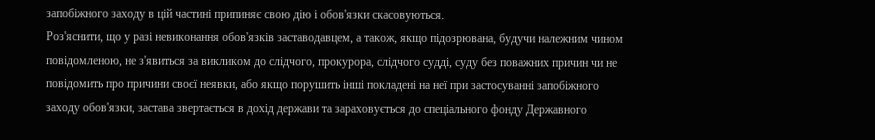запобіжного заходу в цій частині припиняє свою дію і обов'язки скасовуються.
Роз'яснити, що у разі невиконання обов'язків заставодавцем, а також, якщо підозрювана, будучи належним чином повідомленою, не з'явиться за викликом до слідчого, прокурора, слідчого судді, суду без поважних причин чи не повідомить про причини своєї неявки, або якщо порушить інші покладені на неї при застосуванні запобіжного заходу обов'язки, застава звертається в дохід держави та зараховується до спеціального фонду Державного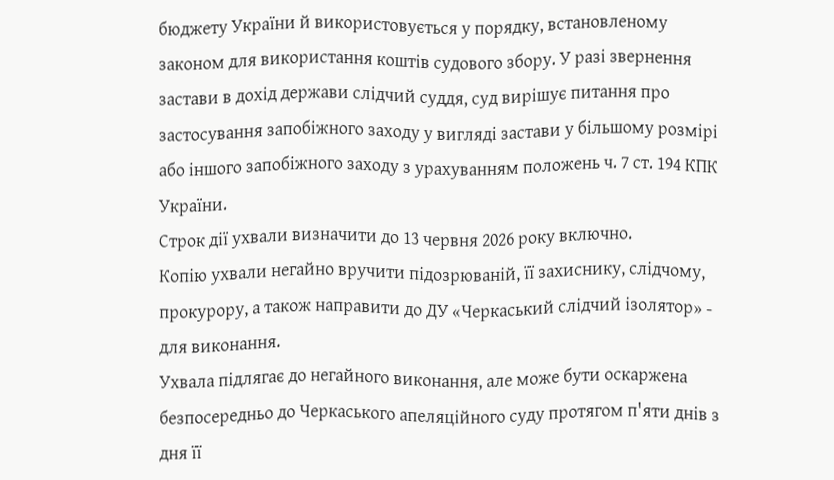бюджету України й використовується у порядку, встановленому законом для використання коштів судового збору. У разі звернення застави в дохід держави слідчий суддя, суд вирішує питання про застосування запобіжного заходу у вигляді застави у більшому розмірі або іншого запобіжного заходу з урахуванням положень ч. 7 ст. 194 КПК України.
Строк дії ухвали визначити до 13 червня 2026 року включно.
Копію ухвали негайно вручити підозрюваній, її захиснику, слідчому, прокурору, а також направити до ДУ «Черкаський слідчий ізолятор» - для виконання.
Ухвала підлягає до негайного виконання, але може бути оскаржена безпосередньо до Черкаського апеляційного суду протягом п'яти днів з дня її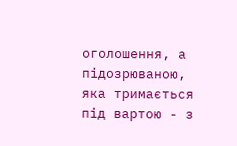оголошення, а підозрюваною, яка тримається під вартою - з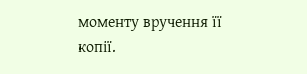моменту вручення її копії.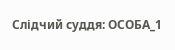Слідчий суддя: ОСОБА_1